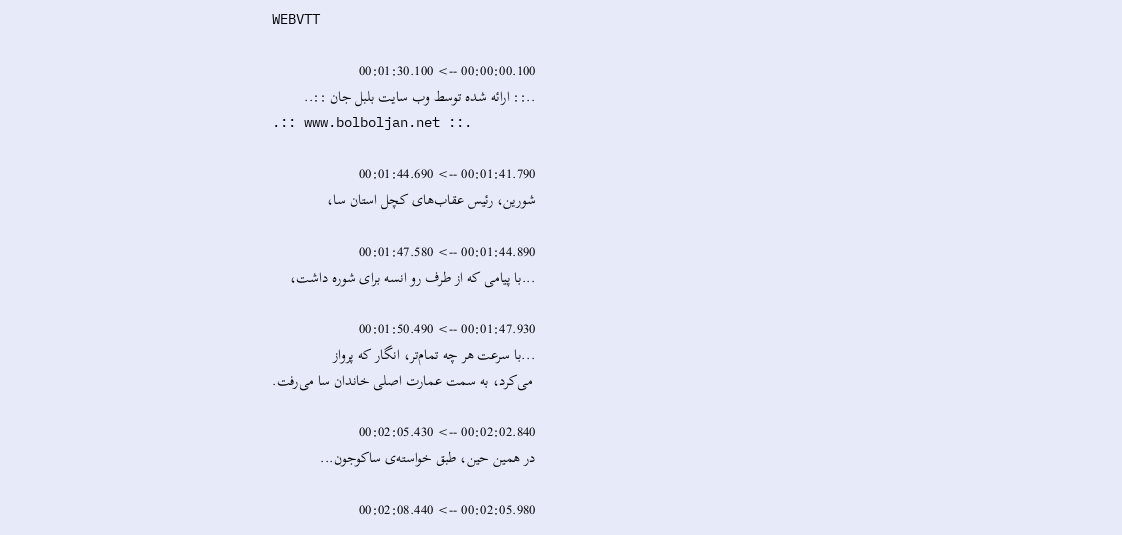WEBVTT

00:00:00.100 --> 00:01:30.100
..:: ارائه شده توسط وب سايت بلبل جان ::..
.:: www.bolboljan.net ::.

00:01:41.790 --> 00:01:44.690
شورین، رئیس عقاب‌های کچل استان سا،

00:01:44.890 --> 00:01:47.580
...با پیامی که از طرف رو انسه برای شوره داشت،

00:01:47.930 --> 00:01:50.490
...با سرعت هر چه تمام‌تر، انگار که پرواز
 می‌کرد، به سمت عمارت اصلی خاندان سا می‌رفت.

00:02:02.840 --> 00:02:05.430
در همین حین، طبق خواسته‌ی ساکوجون...

00:02:05.980 --> 00:02:08.440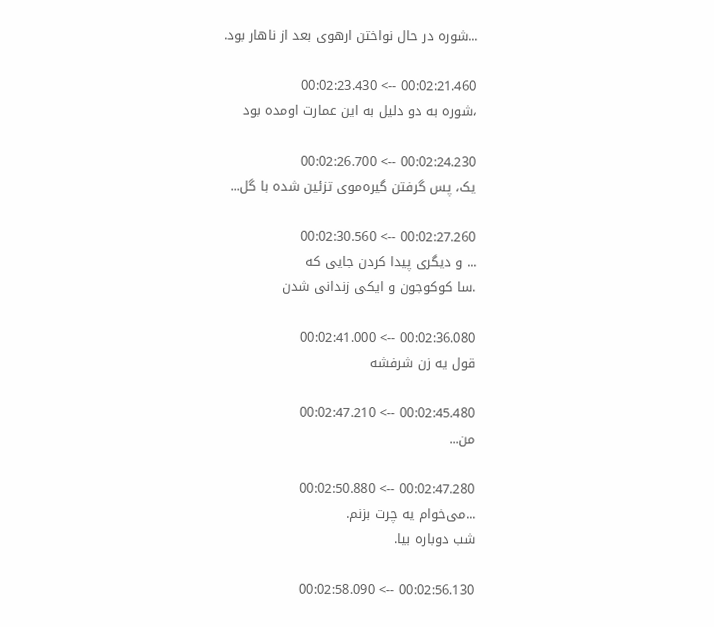...شوره در حال نواختن ارهوی بعد از ناهار بود.

00:02:21.460 --> 00:02:23.430
،شوره به دو دلیل به این عمارت اومده بود

00:02:24.230 --> 00:02:26.700
یک، پس گرفتن گیره‌موی تزئین شده با گل...

00:02:27.260 --> 00:02:30.560
... و دیگری پیدا کردن جایی که
.سا کوکوجون و ایکی زندانی شدن

00:02:36.080 --> 00:02:41.000
قول یه زن شرفشه

00:02:45.480 --> 00:02:47.210
من...

00:02:47.280 --> 00:02:50.880
...می‌خوام یه چرت بزنم.
شب دوباره بیا.

00:02:56.130 --> 00:02:58.090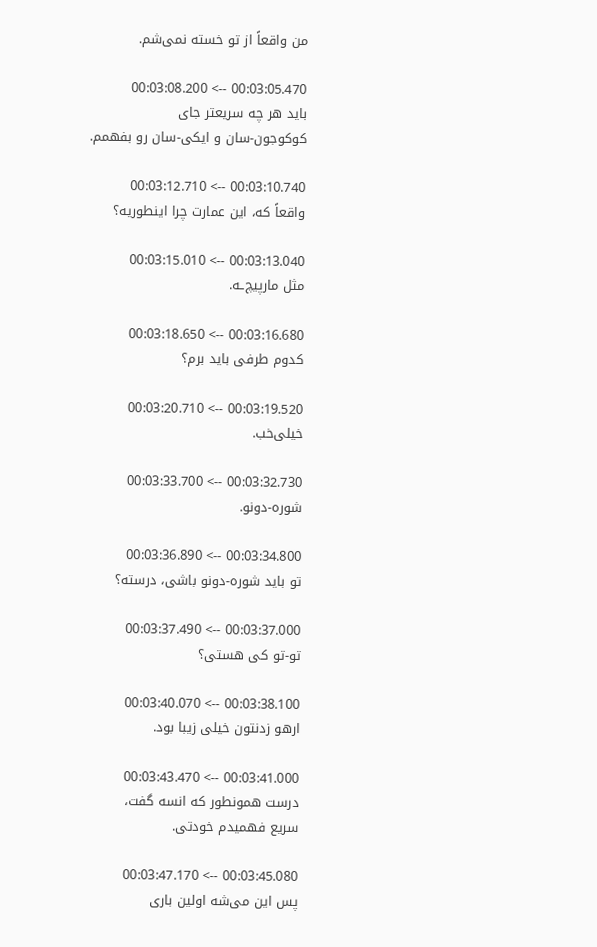من واقعاً از تو خسته نمی‌شم.

00:03:05.470 --> 00:03:08.200
باید هر چه سریعتر جای
کوکوجون-سان و ایکی-سان رو بفهمم.

00:03:10.740 --> 00:03:12.710
واقعاً که، این عمارت چرا اینطوریه؟

00:03:13.040 --> 00:03:15.010
مثل مارپیچ‌ـه.

00:03:16.680 --> 00:03:18.650
کدوم طرفی باید برم؟

00:03:19.520 --> 00:03:20.710
خیلی‌خب.

00:03:32.730 --> 00:03:33.700
شوره-دونو.

00:03:34.800 --> 00:03:36.890
تو باید شوره-دونو باشی، درسته؟

00:03:37.000 --> 00:03:37.490
تو-تو کی هستی؟

00:03:38.100 --> 00:03:40.070
ارهو زدنتون خیلی زیبا بود.

00:03:41.000 --> 00:03:43.470
درست همونطور که انسه گفت،
سریع فهمیدم خودتی.

00:03:45.080 --> 00:03:47.170
پس این می‌شه اولین باری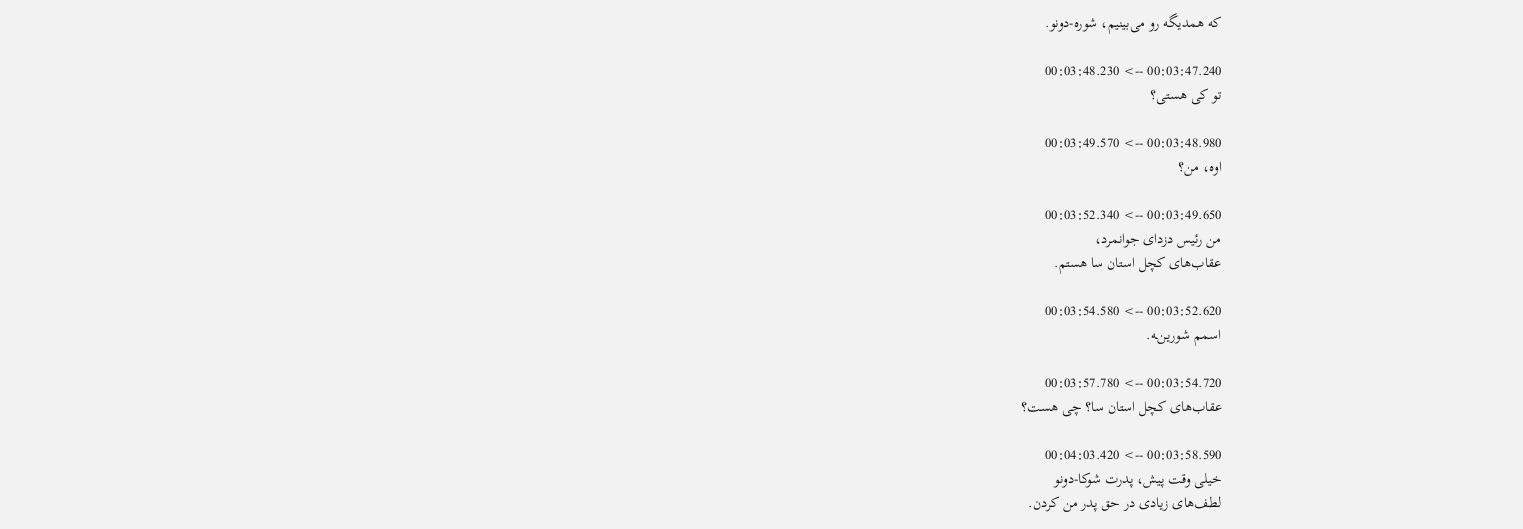که همدیگه‌ رو می‌بینیم، شوره-دونو.

00:03:47.240 --> 00:03:48.230
تو کی هستی؟

00:03:48.980 --> 00:03:49.570
اوه، من؟

00:03:49.650 --> 00:03:52.340
من رئیس دزدای جوانمرد،
عقاب‌های کچل استان سا هستم.

00:03:52.620 --> 00:03:54.580
اسمم شورین‌ـه.

00:03:54.720 --> 00:03:57.780
عقاب‌های کچل استان سا؟ چی هست؟

00:03:58.590 --> 00:04:03.420
خیلی وقت پیش، پدرت شوکا-دونو
لطف‌های زیادی در حق پدر من کردن.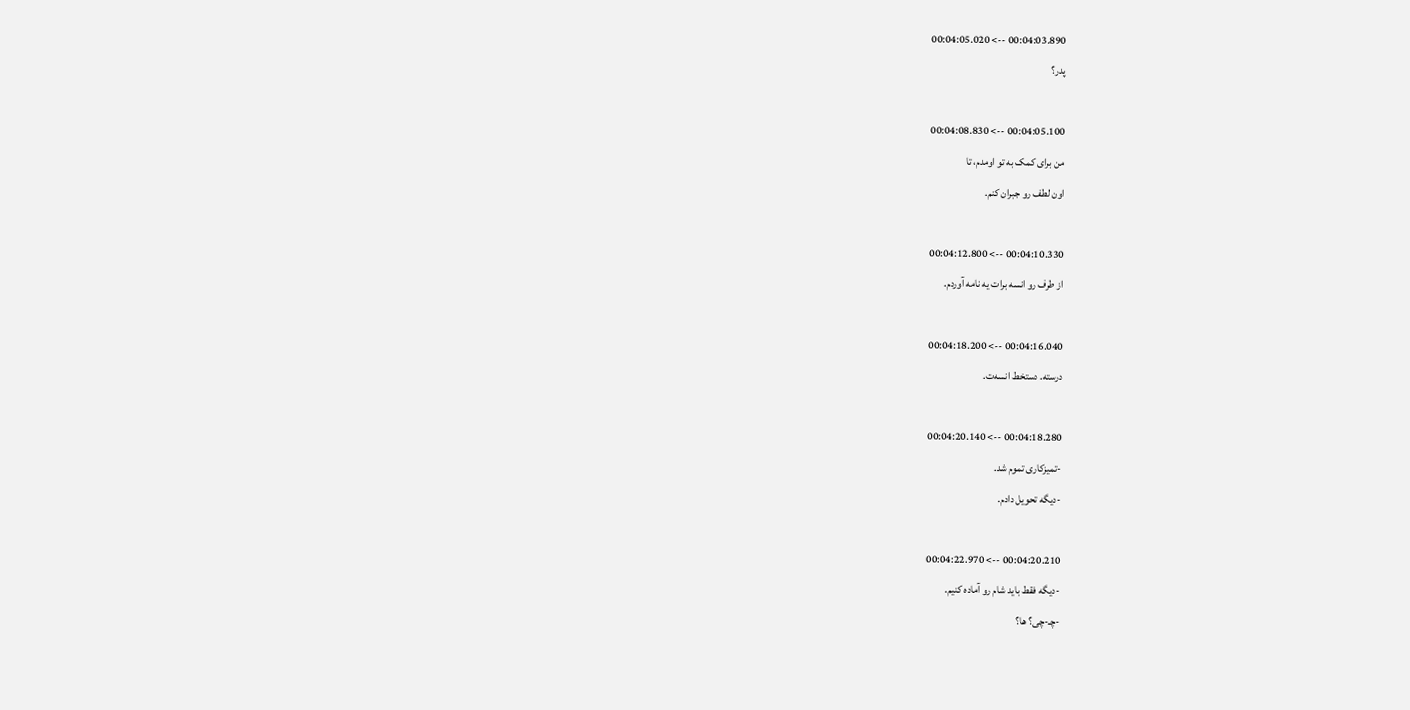00:04:03.890 --> 00:04:05.020
پدر؟

00:04:05.100 --> 00:04:08.830
من برای کمک به تو اومدم، تا
اون لطف رو جبران کنم.

00:04:10.330 --> 00:04:12.800
از طرف رو انسه برات یه نامه آوردم.

00:04:16.040 --> 00:04:18.200
درسته. دستخط انسه‌ت.

00:04:18.280 --> 00:04:20.140
-تمیزکاری تموم شد.
-دیگه تحویل دادم.

00:04:20.210 --> 00:04:22.970
-دیگه فقط باید شام رو آماده کنیم.
-چـ-چی؟ ها؟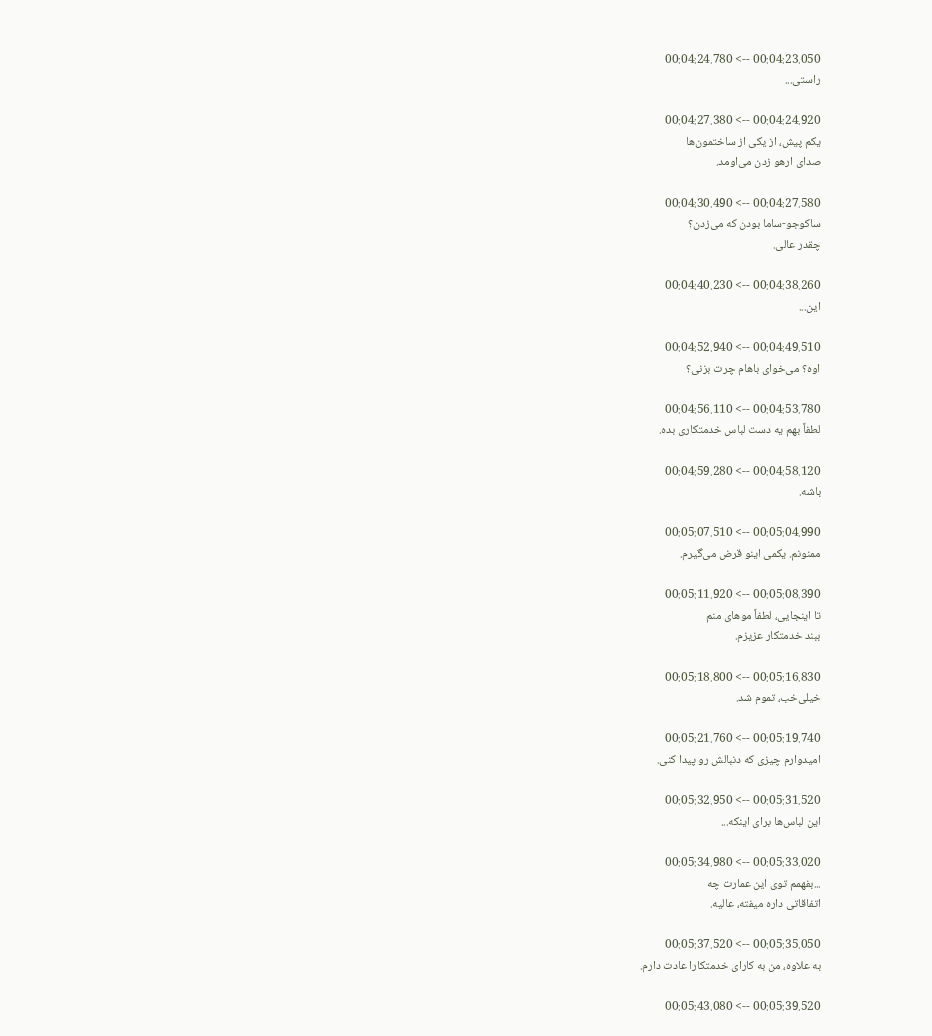00:04:23.050 --> 00:04:24.780
راستی...

00:04:24.920 --> 00:04:27.380
یکم پیش، از یکی از ساختمون‌ها
صدای ارهو زدن می‌اومد.

00:04:27.580 --> 00:04:30.490
ساکوجو-ساما بودن که می‌زدن؟
چقدر عالی.

00:04:38.260 --> 00:04:40.230
این...

00:04:49.510 --> 00:04:52.940
اوه؟ می‌خوای باهام چرت بزنی؟

00:04:53.780 --> 00:04:56.110
لطفاً بهم یه دست لباس خدمتکاری بده.

00:04:58.120 --> 00:04:59.280
باشه.

00:05:04.990 --> 00:05:07.510
ممنونم. یکمی اینو قرض می‌گیرم.

00:05:08.390 --> 00:05:11.920
تا اینجایی، لطفاً موهای منم
ببند خدمتکار عزیزم.

00:05:16.830 --> 00:05:18.800
خیلی‌خب، تموم شد.

00:05:19.740 --> 00:05:21.760
امیدوارم چیزی که دنبالش رو پیدا کنی.

00:05:31.520 --> 00:05:32.950
این لباس‌ها برای اینکه...

00:05:33.020 --> 00:05:34.980
...بفهمم توی این عمارت چه
اتفاقاتی داره میفته، عالیه.

00:05:35.050 --> 00:05:37.520
به علاوه، من به کارای خدمتکارا عادت دارم.

00:05:39.520 --> 00:05:43.080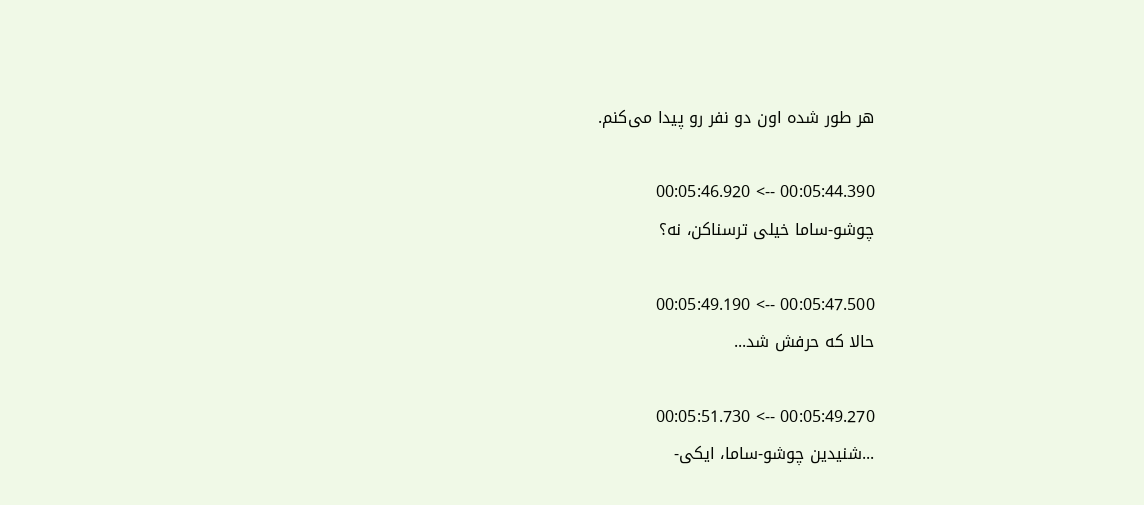هر طور شده اون دو نفر رو پیدا می‌کنم.

00:05:44.390 --> 00:05:46.920
چوشو-ساما خیلی ترسناکن، نه؟

00:05:47.500 --> 00:05:49.190
حالا که حرفش شد...

00:05:49.270 --> 00:05:51.730
...شنیدین چوشو-ساما، ایکی-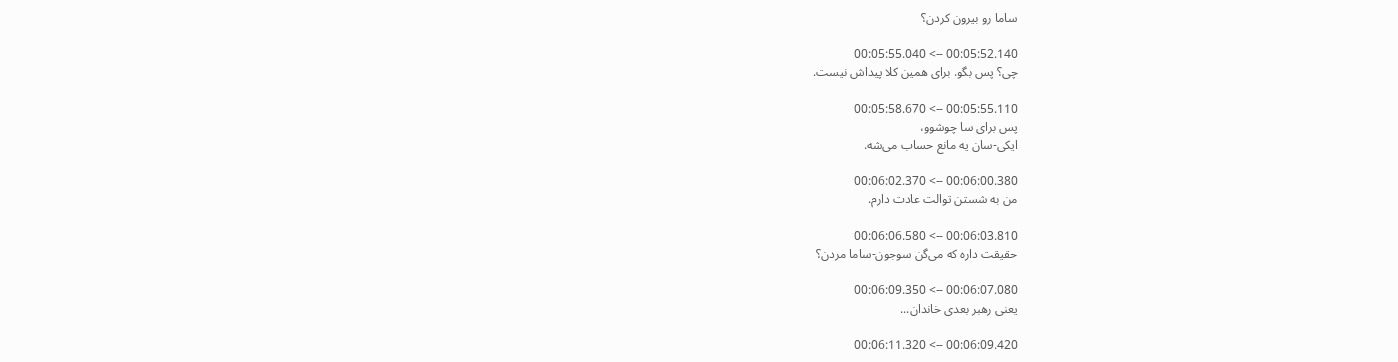ساما رو بیرون کردن؟

00:05:52.140 --> 00:05:55.040
چی؟ پس بگو. برای همین کلا پیداش نیست.

00:05:55.110 --> 00:05:58.670
پس برای سا چوشوو،
ایکی-سان یه مانع حساب می‌شه.

00:06:00.380 --> 00:06:02.370
من به شستن توالت عادت دارم.

00:06:03.810 --> 00:06:06.580
حقیقت داره که می‌گن سوجون-ساما مردن؟

00:06:07.080 --> 00:06:09.350
یعنی رهبر بعدی خاندان...

00:06:09.420 --> 00:06:11.320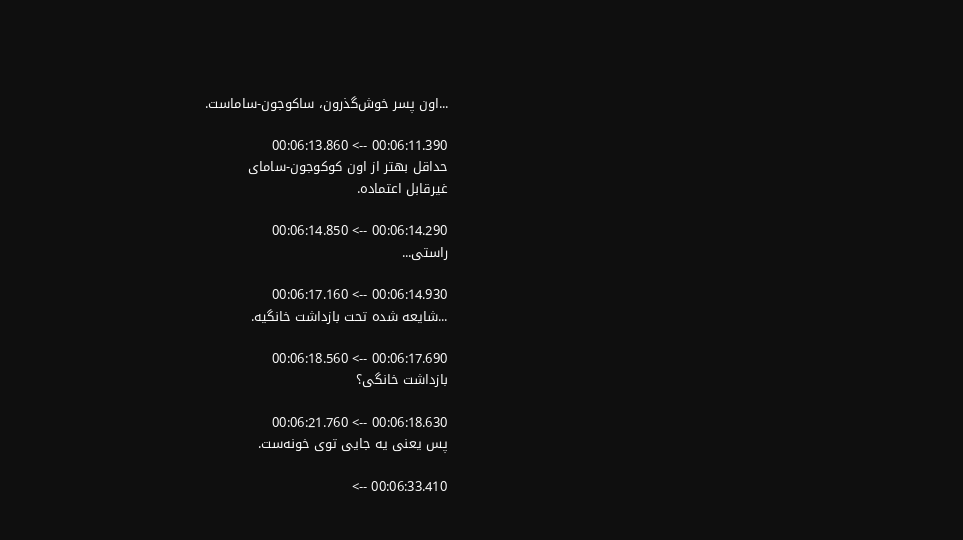...اون پسر خوش‌گذرون، ساکوجون-ساماست.

00:06:11.390 --> 00:06:13.860
حداقل بهتر از اون کوکوجون-سامای
غیرقابل اعتماده.

00:06:14.290 --> 00:06:14.850
راستی...

00:06:14.930 --> 00:06:17.160
...شایعه شده تحت بازداشت خانگیه.

00:06:17.690 --> 00:06:18.560
بازداشت خانگی؟

00:06:18.630 --> 00:06:21.760
پس یعنی یه جایی توی خونه‌ست.

00:06:33.410 -->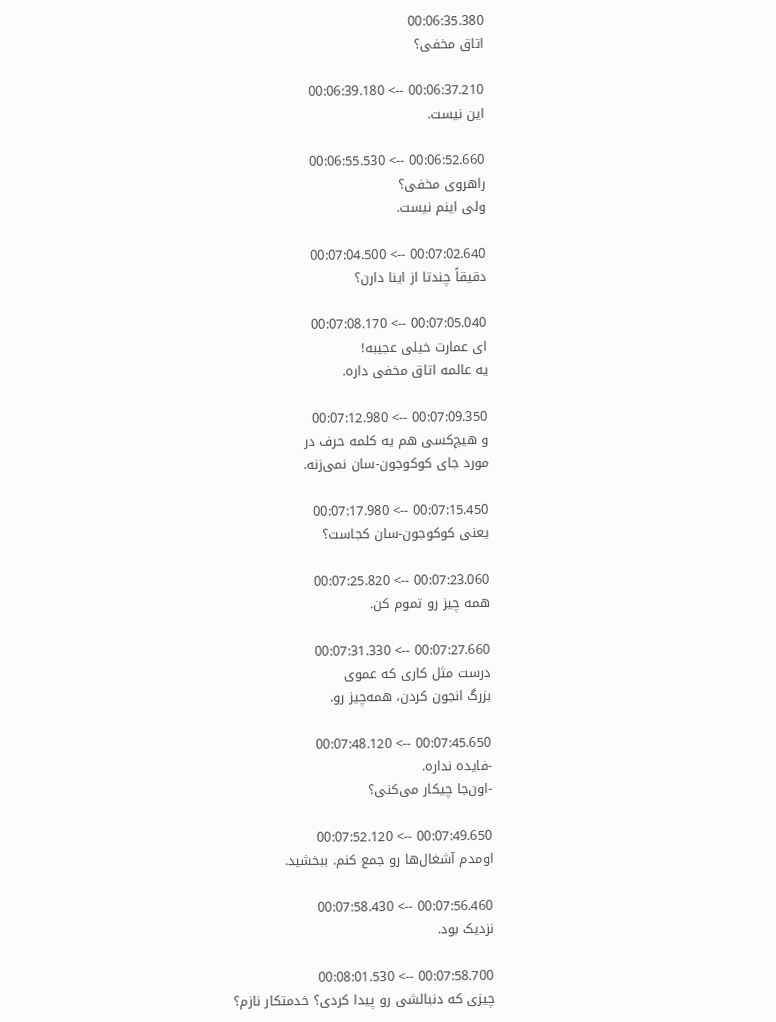00:06:35.380
اتاق مخفی؟

00:06:37.210 --> 00:06:39.180
این نیست.

00:06:52.660 --> 00:06:55.530
راهروی مخفی؟
ولی اینم نیست.

00:07:02.640 --> 00:07:04.500
دقیقاً چندتا از اینا دارن؟

00:07:05.040 --> 00:07:08.170
ای عمارت خیلی عجیبه!
یه عالمه اتاق مخفی داره.

00:07:09.350 --> 00:07:12.980
و هیچ‌کسی هم یه کلمه حرف در
مورد جای کوکوجون-سان نمی‌زنه.

00:07:15.450 --> 00:07:17.980
یعنی کوکوجون-سان کجاست؟

00:07:23.060 --> 00:07:25.820
همه چیز رو تموم کن.

00:07:27.660 --> 00:07:31.330
درست مثل کاری که عموی
بزرگ انجون کردن، همه‌چیز رو.

00:07:45.650 --> 00:07:48.120
-فایده نداره.
-اون‌جا چیکار می‌کنی؟

00:07:49.650 --> 00:07:52.120
اومدم آشغال‌ها رو جمع کنم. ببخشید.

00:07:56.460 --> 00:07:58.430
نزدیک بود.

00:07:58.700 --> 00:08:01.530
چیزی که دنبالشی رو پیدا کردی؟ خدمتکار نازم؟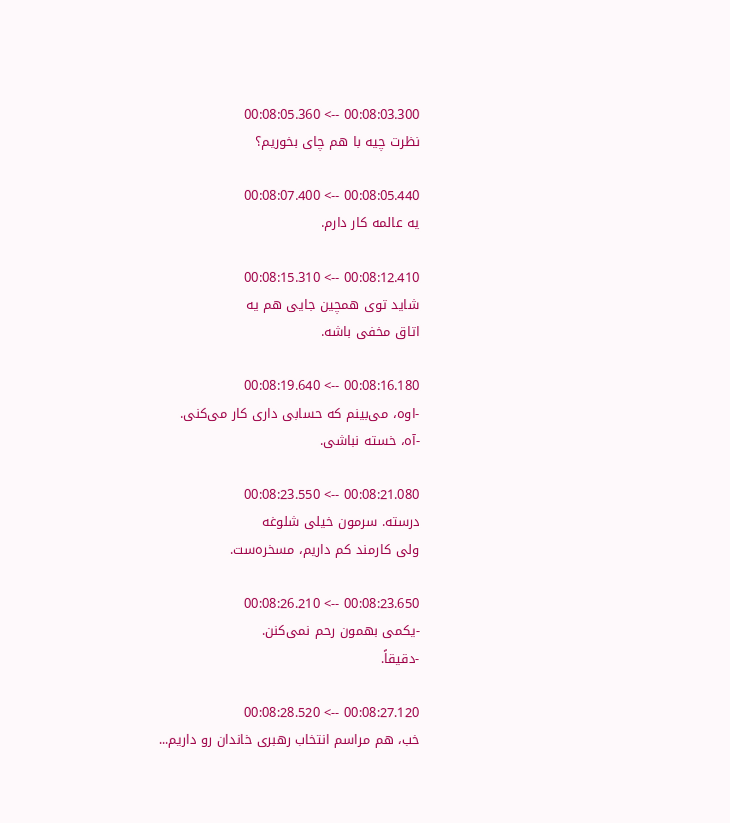00:08:03.300 --> 00:08:05.360
نظرت چیه با هم چای بخوریم؟

00:08:05.440 --> 00:08:07.400
یه عالمه کار دارم.

00:08:12.410 --> 00:08:15.310
شاید توی همچین جایی هم یه
اتاق مخفی باشه.

00:08:16.180 --> 00:08:19.640
-اوه، می‌بینم که حسابی داری کار می‌کنی.
-آه، خسته نباشی.

00:08:21.080 --> 00:08:23.550
درسته. سرمون خیلی شلوغه
ولی کارمند کم داریم، مسخره‌ست.

00:08:23.650 --> 00:08:26.210
-یکمی بهمون رحم نمی‌کنن.
-دقیقاً.

00:08:27.120 --> 00:08:28.520
خب، هم مراسم انتخاب رهبری خاندان رو داریم...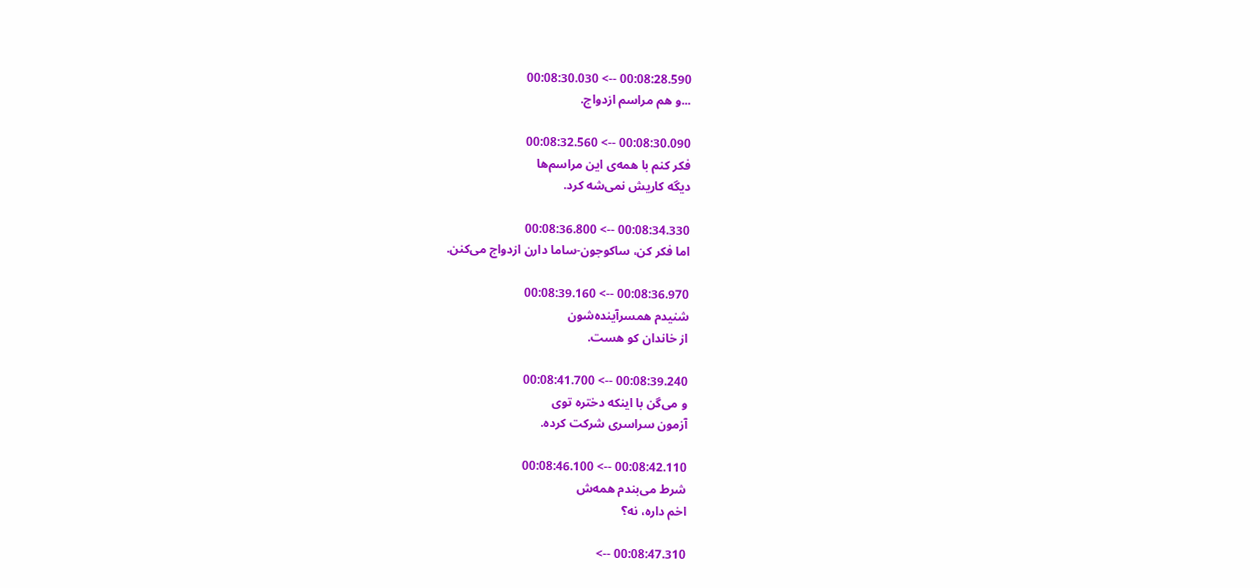00:08:28.590 --> 00:08:30.030
...و هم مراسم ازدواج.

00:08:30.090 --> 00:08:32.560
فکر کنم با همه‌ی این مراسم‌ها
دیگه کاریش نمی‌شه کرد.

00:08:34.330 --> 00:08:36.800
اما فکر کن، ساکوجون-ساما دارن ازدواج می‌کنن.

00:08:36.970 --> 00:08:39.160
شنیدم همسرآینده‌شون
از خاندان کو هست.

00:08:39.240 --> 00:08:41.700
و می‌گن با اینکه دختره توی
آزمون سراسری شرکت کرده.

00:08:42.110 --> 00:08:46.100
شرط می‌بندم همه‌ش
اخم داره، نه؟

00:08:47.310 -->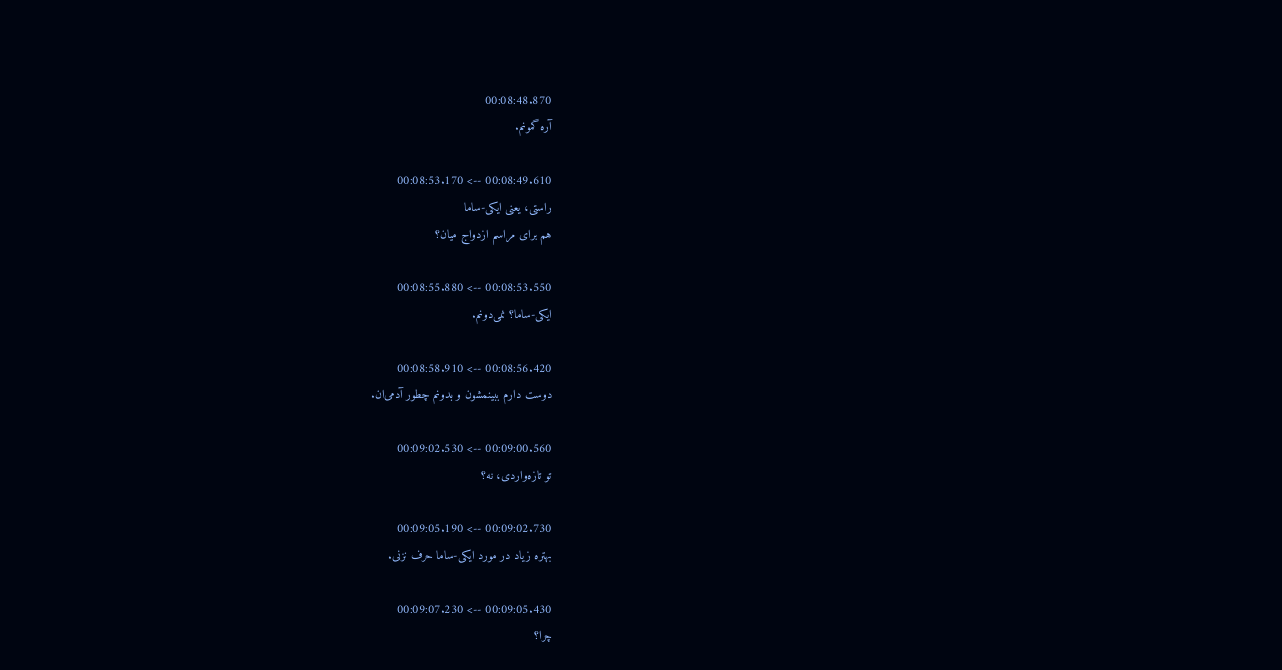00:08:48.870
آره گمونم.

00:08:49.610 --> 00:08:53.170
راستی، یعنی ایکی-ساما
هم برای مراسم ازدواج میان؟

00:08:53.550 --> 00:08:55.880
ایکی-ساما؟ نمی‌دونم.

00:08:56.420 --> 00:08:58.910
دوست دارم ببینمشون و بدونم چطور آدمی‌ان.

00:09:00.560 --> 00:09:02.530
تو تازه‌واردی، نه؟

00:09:02.730 --> 00:09:05.190
بهتره زیاد در مورد ایکی-ساما حرف نزنی.

00:09:05.430 --> 00:09:07.230
چرا؟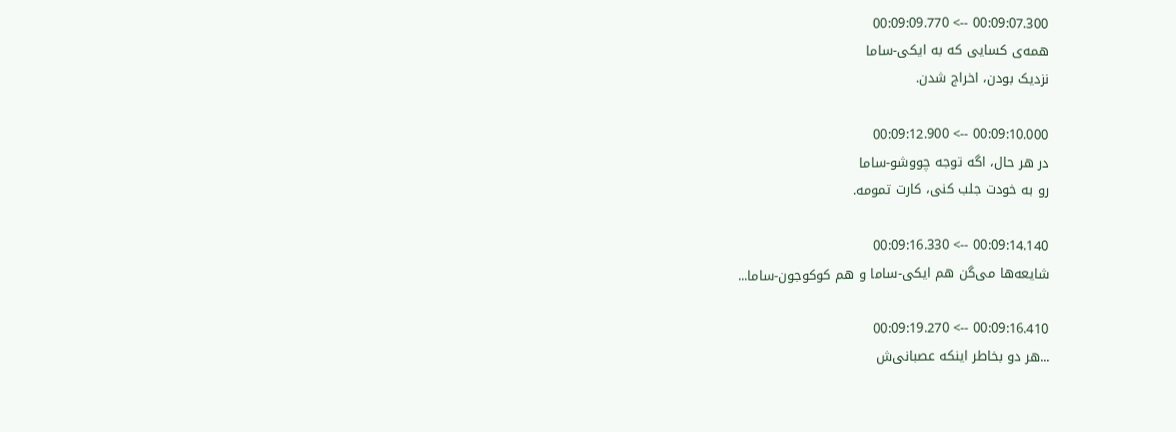00:09:07.300 --> 00:09:09.770
همه‌ی کسایی که به ایکی-ساما
نزدیک بودن، اخراج شدن.

00:09:10.000 --> 00:09:12.900
در هر حال، اگه توجه چووشو-ساما
رو به خودت جلب کنی، کارت تمومه.

00:09:14.140 --> 00:09:16.330
شایعه‌ها می‌گن هم ایکی-ساما و هم کوکوجون-ساما...

00:09:16.410 --> 00:09:19.270
...هر دو بخاطر اینکه عصبانی‌ش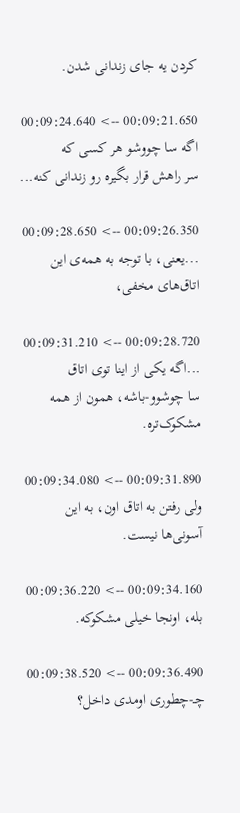کردن یه جای زندانی شدن.

00:09:21.650 --> 00:09:24.640
اگه سا چووشو هر کسی که
سر راهش قرار بگیره رو زندانی کنه...

00:09:26.350 --> 00:09:28.650
...یعنی، با توجه به همه‌ی این اتاق‌های مخفی،

00:09:28.720 --> 00:09:31.210
...اگه یکی از اینا توی اتاق
سا چوشوو-باشه، همون از همه مشکوک‌تره.

00:09:31.890 --> 00:09:34.080
ولی رفتن به اتاق اون، به این
آسونی‌ها نیست.

00:09:34.160 --> 00:09:36.220
بله، اونجا خیلی مشکوکه.

00:09:36.490 --> 00:09:38.520
چـ-چطوری اومدی داخل؟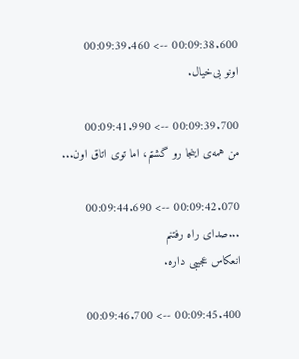00:09:38.600 --> 00:09:39.460
اونو بی‌خیال.

00:09:39.700 --> 00:09:41.990
من همه‌ی اینجا رو گشتم، اما توی اتاق اون...

00:09:42.070 --> 00:09:44.690
...صدای راه رفتنم
انعکاس عجیبی داره.

00:09:45.400 --> 00:09:46.700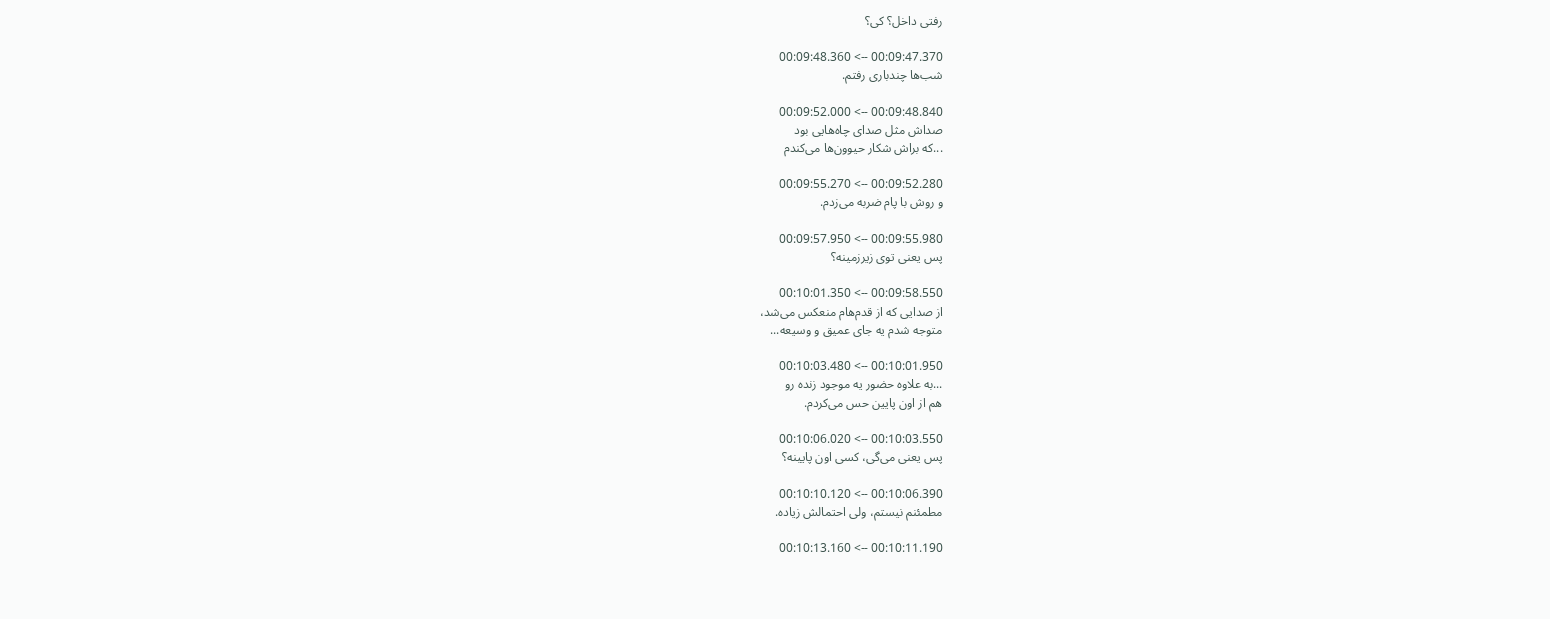رفتی داخل؟ کی؟

00:09:47.370 --> 00:09:48.360
شب‌ها چندباری رفتم.

00:09:48.840 --> 00:09:52.000
صداش مثل صدای چا‌‌‌ه‌هایی بود
...که براش شکار حیوون‌ها می‌کندم

00:09:52.280 --> 00:09:55.270
و روش با پام ضربه می‌زدم.

00:09:55.980 --> 00:09:57.950
پس یعنی توی زیرزمینه؟

00:09:58.550 --> 00:10:01.350
از صدایی که از قدم‌هام منعکس می‌شد،
متوجه شدم یه جای عمیق و وسیعه...

00:10:01.950 --> 00:10:03.480
...به علاوه حضور یه موجود زنده رو
هم از اون پایین حس می‌کردم.

00:10:03.550 --> 00:10:06.020
پس یعنی می‌گی، کسی اون پایینه؟

00:10:06.390 --> 00:10:10.120
مطمئنم نیستم، ولی احتمالش زیاده.

00:10:11.190 --> 00:10:13.160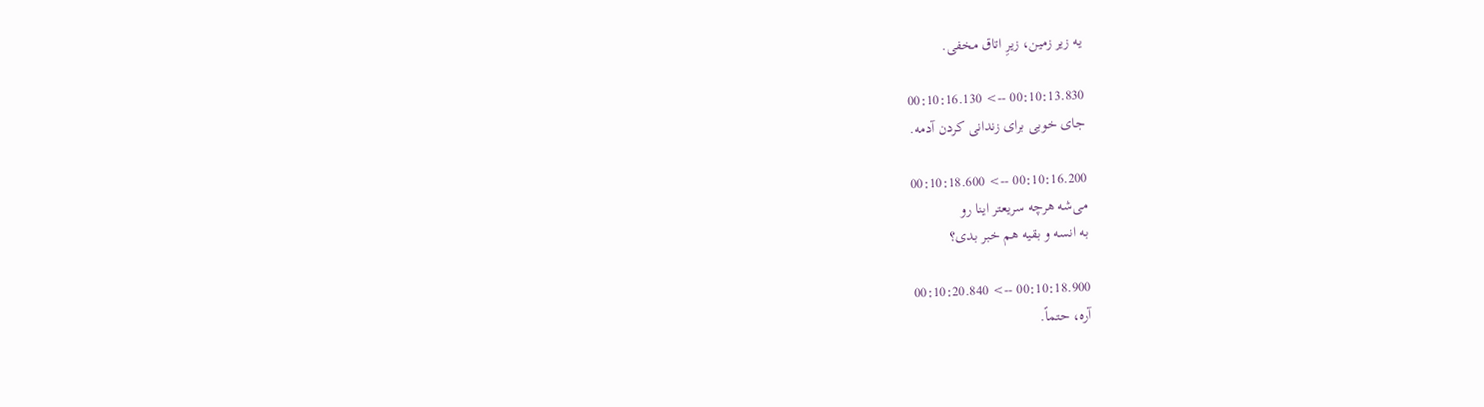یه زیر زمین، زیرِ اتاق مخفی.

00:10:13.830 --> 00:10:16.130
جای خوبی برای زندانی کردن آدمه.

00:10:16.200 --> 00:10:18.600
می‌شه هرچه سریعتر اینا رو
به انسه و بقیه هم خبر بدی؟

00:10:18.900 --> 00:10:20.840
آره، حتماً.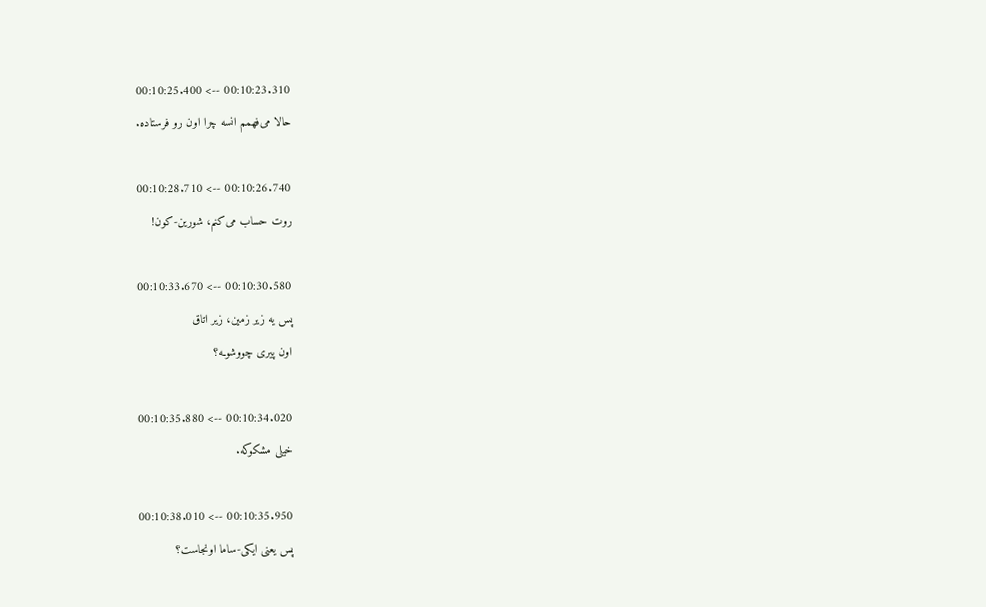00:10:23.310 --> 00:10:25.400
حالا می‌فهمم انسه چرا اون رو فرستاده.

00:10:26.740 --> 00:10:28.710
روت حساب می‌کنم، شورین-کون!

00:10:30.580 --> 00:10:33.670
پس یه زیر زمین، زیر اتاق
اون پیری چووشو‌ـه؟

00:10:34.020 --> 00:10:35.880
خیلی مشکوکه.

00:10:35.950 --> 00:10:38.010
پس یعنی ایکی-ساما اونجاست؟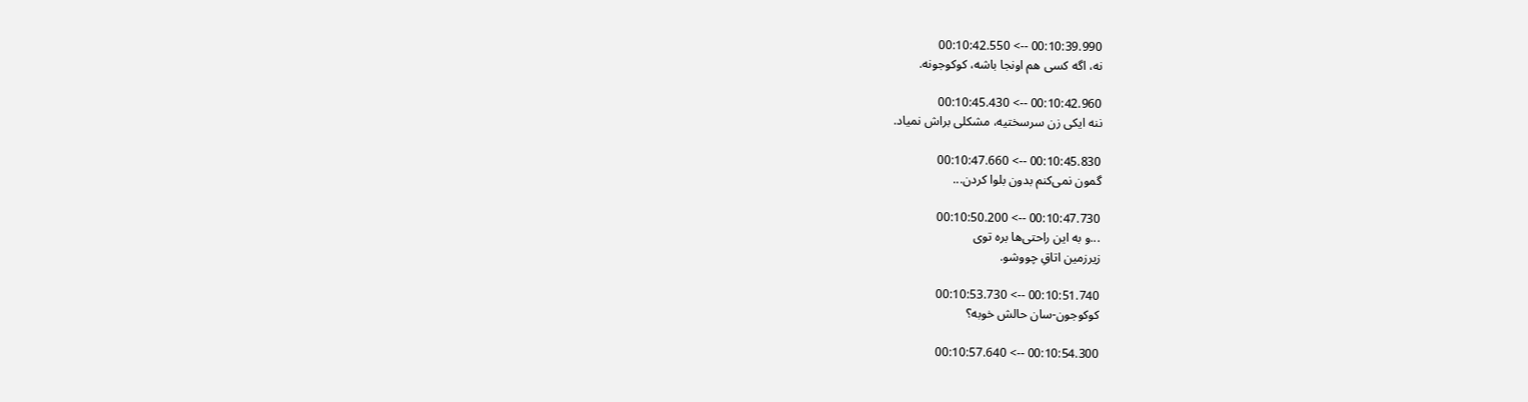00:10:39.990 --> 00:10:42.550
نه، اگه کسی هم اونجا باشه، کوکوجونه.

00:10:42.960 --> 00:10:45.430
ننه ایکی زن سرسختیه، مشکلی براش نمیاد.

00:10:45.830 --> 00:10:47.660
گمون نمی‌کنم بدون بلوا کردن...

00:10:47.730 --> 00:10:50.200
...و به این راحتی‌ها بره توی
زیرزمین اتاقِ چووشو.

00:10:51.740 --> 00:10:53.730
کوکوجون-سان حالش خوبه؟

00:10:54.300 --> 00:10:57.640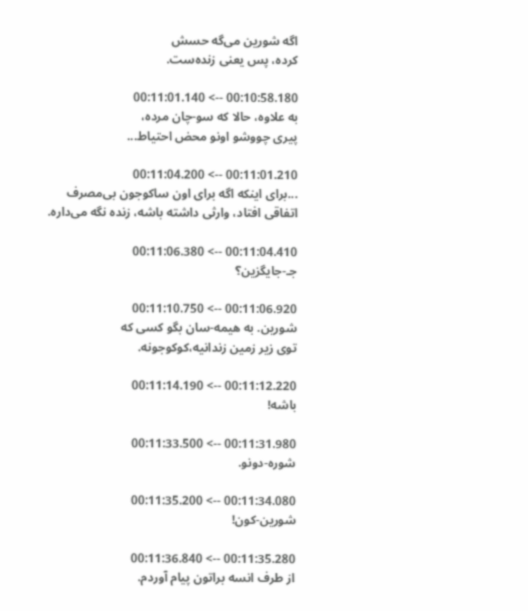اگه شورین می‌گه حسش
کرده، پس یعنی زنده‌ست.

00:10:58.180 --> 00:11:01.140
به علاوه، حالا که سو-چان مرده،
پیری چووشو اونو محض احتیاط...

00:11:01.210 --> 00:11:04.200
...برای اینکه اگه برای اون ساکوجون بی‌مصرف
اتفاقی افتاد، وارثی داشته باشه، زنده نگه می‌داره.

00:11:04.410 --> 00:11:06.380
جـ-جایگزین؟

00:11:06.920 --> 00:11:10.750
شورین. به هیمه-سان بگو کسی که
توی زیر زمین زندانیه،کوکوجونه.

00:11:12.220 --> 00:11:14.190
باشه!

00:11:31.980 --> 00:11:33.500
شوره-دونو.

00:11:34.080 --> 00:11:35.200
شورین-کون!

00:11:35.280 --> 00:11:36.840
از طرف انسه براتون پیام آوردم.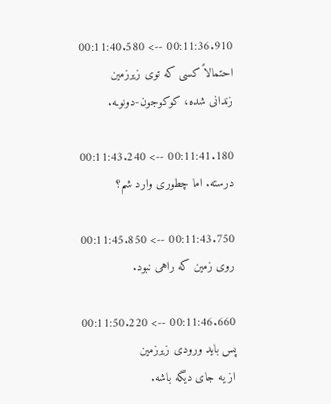00:11:36.910 --> 00:11:40.580
احتمالاً کسی که توی زیرزمین
زندانی شده، کوکوجون-دونو‌ـه.

00:11:41.180 --> 00:11:43.240
درسته. اما چطوری وارد شم؟

00:11:43.750 --> 00:11:45.850
روی زمین که راهی نبود.

00:11:46.660 --> 00:11:50.220
پس باید ورودی زیرزمین
از یه جای دیگه باشه.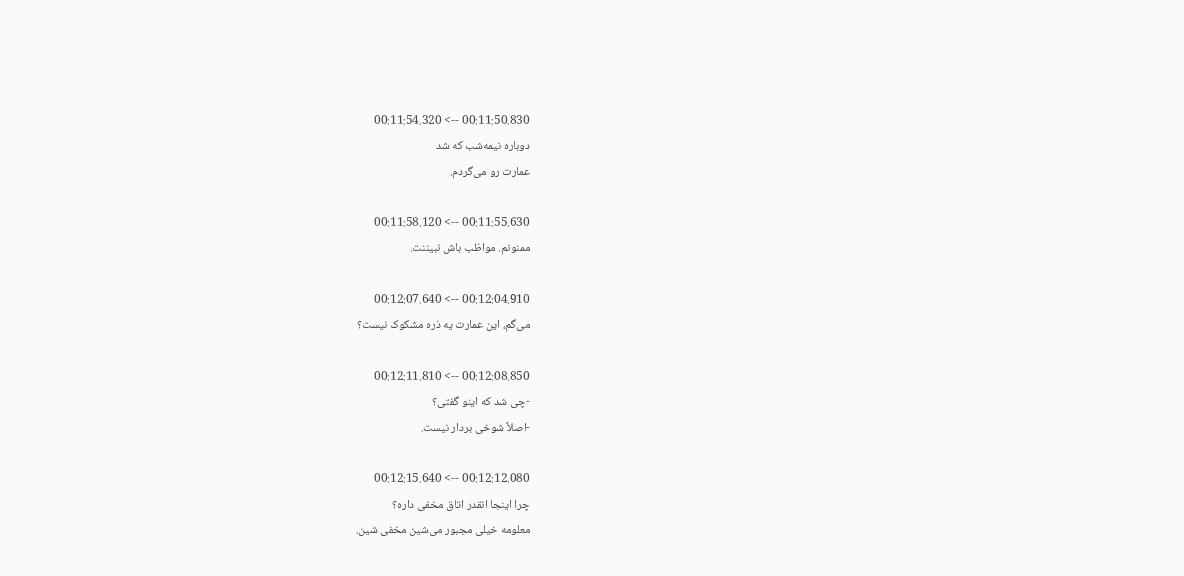00:11:50.830 --> 00:11:54.320
دوباره نیمه‌شب که شد
عمارت رو می‌گردم.

00:11:55.630 --> 00:11:58.120
ممنونم. مواظب باش نبیننت.

00:12:04.910 --> 00:12:07.640
می‌گم، این عمارت یه ذره مشکوک نیست؟

00:12:08.850 --> 00:12:11.810
-چی شد که اینو گفتی؟
-اصلاً شوخی بردار نیست.

00:12:12.080 --> 00:12:15.640
چرا اینجا انقدر اتاق مخفی داره؟
معلومه خیلی مجبور می‌شین مخفی شین.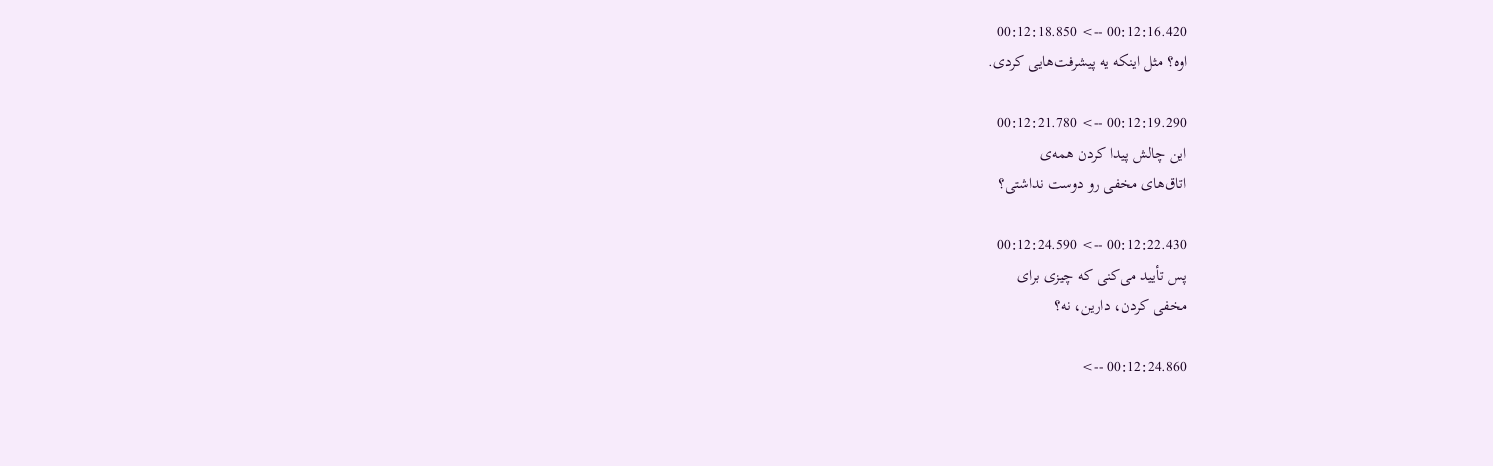00:12:16.420 --> 00:12:18.850
اوه؟ مثل اینکه یه پیشرفت‌هایی کردی.

00:12:19.290 --> 00:12:21.780
این چالش پیدا کردن همه‌ی
اتاق‌های مخفی رو دوست نداشتی؟

00:12:22.430 --> 00:12:24.590
پس تأیید می‌کنی که چیزی برای
مخفی کردن، دارین، نه؟

00:12:24.860 -->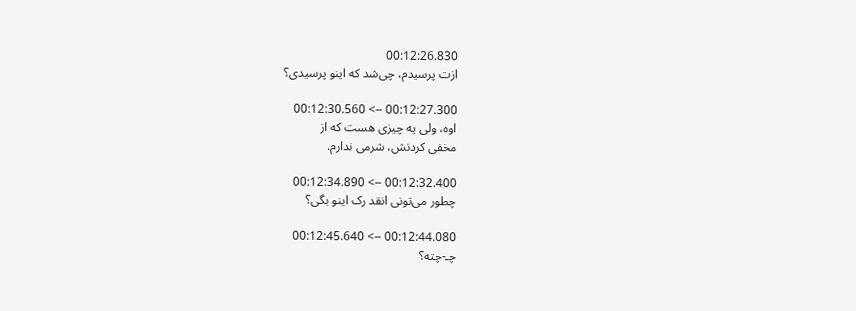00:12:26.830
ازت پرسیدم، چی‌شد که اینو پرسیدی؟

00:12:27.300 --> 00:12:30.560
اوه، ولی یه چیزی هست که از
مخفی کردنش، شرمی ندارم.

00:12:32.400 --> 00:12:34.890
چطور می‌تونی انقد رک اینو بگی؟

00:12:44.080 --> 00:12:45.640
چـ-چته؟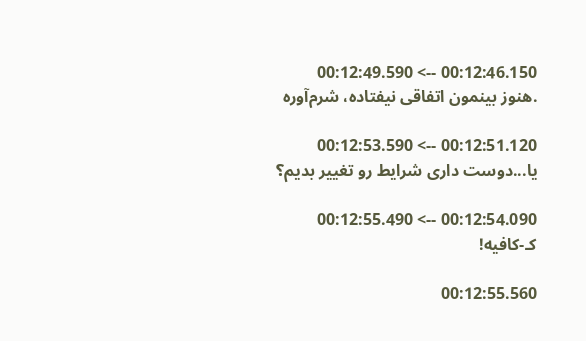00:12:46.150 --> 00:12:49.590
.هنوز بینمون اتفاقی نیفتاده، شرم‌آوره

00:12:51.120 --> 00:12:53.590
یا...دوست داری شرایط رو تغییر بدیم؟

00:12:54.090 --> 00:12:55.490
کـ-کافیه!

00:12:55.560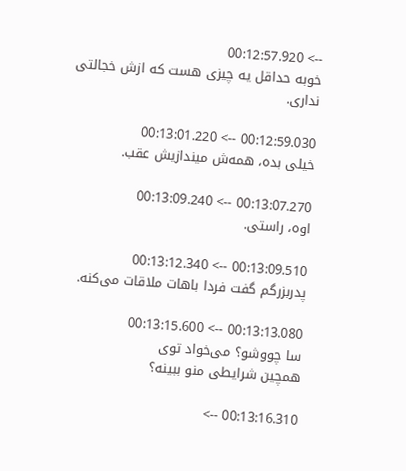--> 00:12:57.920
خوبه حداقل یه چیزی هست که ازش خجالتی نداری.

00:12:59.030 --> 00:13:01.220
خیلی بده، همه‌ش میندازیش عقب.

00:13:07.270 --> 00:13:09.240
اوه، راستی.

00:13:09.510 --> 00:13:12.340
پدربزرگم گفت فردا باهات ملاقات می‌کنه.

00:13:13.080 --> 00:13:15.600
سا چووشو؟ می‌خواد توی
همچین شرایطی منو ببینه؟

00:13:16.310 -->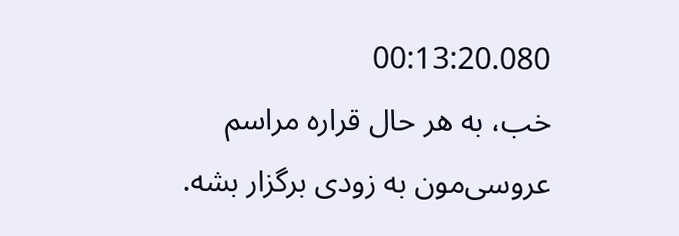00:13:20.080
خب، به هر حال قراره مراسم
عروسی‌مون به زودی برگزار بشه.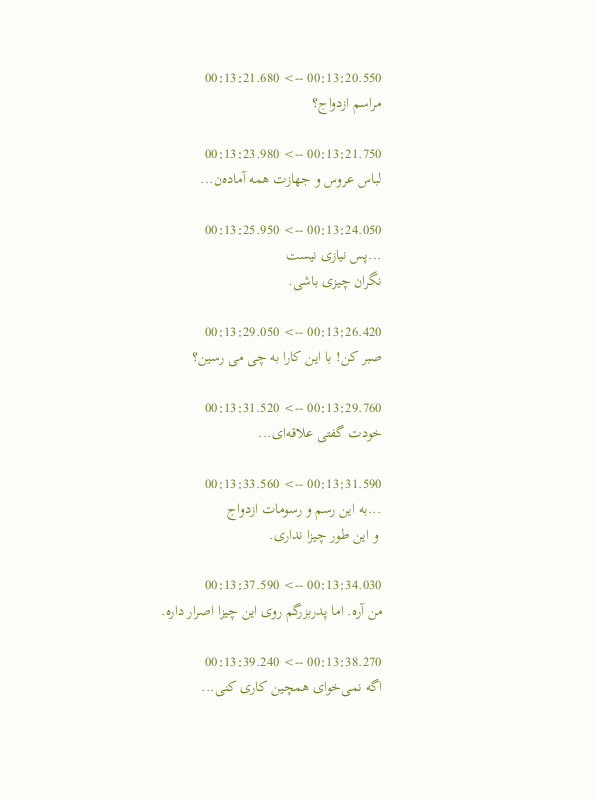00:13:20.550 --> 00:13:21.680
مراسم ازدواج؟

00:13:21.750 --> 00:13:23.980
لباس عروس و جهازت همه آماده‌ن...

00:13:24.050 --> 00:13:25.950
...پس نیازی نیست
نگران چیزی باشی.

00:13:26.420 --> 00:13:29.050
صبر کن! با این کارا به چی می رسین؟

00:13:29.760 --> 00:13:31.520
خودت گفتی علاقه‌ای...

00:13:31.590 --> 00:13:33.560
...به این رسم و رسومات ازدواج
 و این طور چیزا نداری.

00:13:34.030 --> 00:13:37.590
من آره. اما پدربزرگم روی این چیزا اصرار داره.

00:13:38.270 --> 00:13:39.240
اگه نمی‌خوای همچین کاری کنی...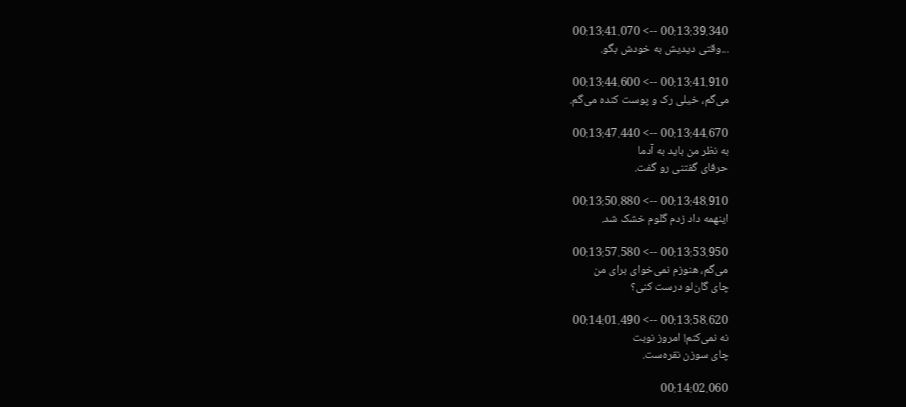00:13:39.340 --> 00:13:41.070
...وقتی دیدیش به خودش بگو.

00:13:41.910 --> 00:13:44.600
می‌گم، خیلی رک و پوست کنده می‌گم.

00:13:44.670 --> 00:13:47.440
به نظر من باید به آدما
حرفای گفتنی رو گفت.

00:13:48.910 --> 00:13:50.880
اینهمه داد زدم گلوم خشک شد.

00:13:53.950 --> 00:13:57.580
می‌گم، هنوزم نمی‌خوای برای من
چای گان‌لو درست کنی؟

00:13:58.620 --> 00:14:01.490
نه نمی‌کنم! امروز نوبت
چای سوزن نقره‌ست.

00:14:02.060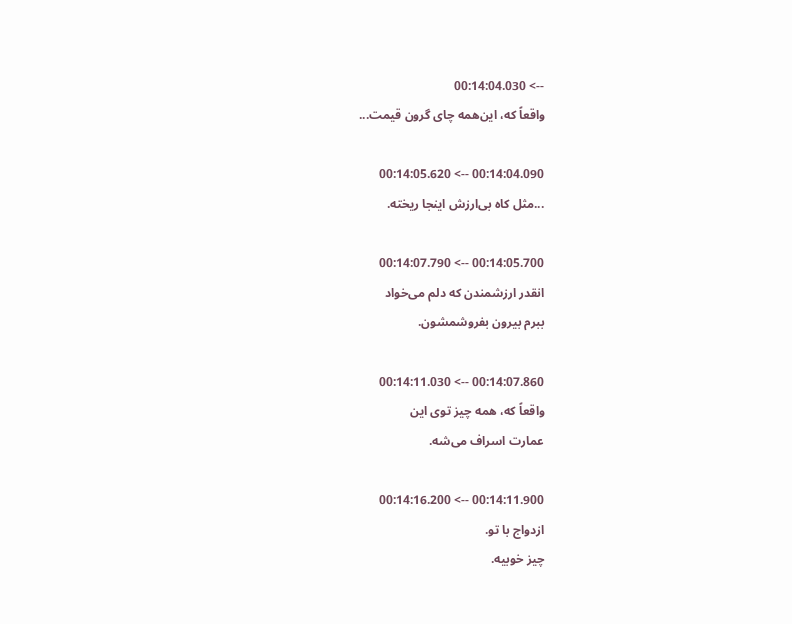--> 00:14:04.030
واقعاً که، این‌همه چای گرون قیمت...

00:14:04.090 --> 00:14:05.620
...مثل کاه بی‌ارزش اینجا ریخته.

00:14:05.700 --> 00:14:07.790
انقدر ارزشمندن که دلم می‌خواد
ببرم بیرون بفروشمشون.

00:14:07.860 --> 00:14:11.030
واقعاً که، همه چیز توی این
عمارت اسراف می‌شه.

00:14:11.900 --> 00:14:16.200
ازدواج با تو.
چیز خوبیه.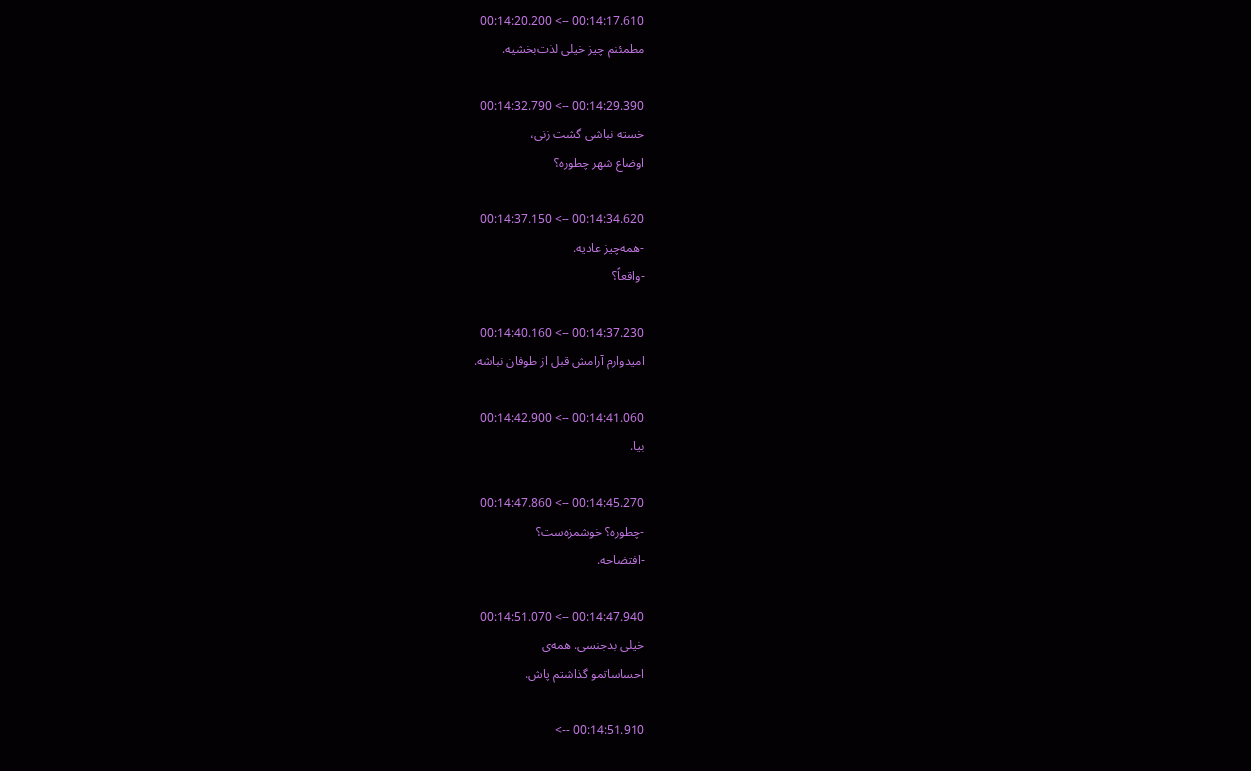00:14:17.610 --> 00:14:20.200
مطمئنم چیز خیلی لذت‌بخشیه.

00:14:29.390 --> 00:14:32.790
خسته نباشی گشت زنی،
اوضاع شهر چطوره؟

00:14:34.620 --> 00:14:37.150
-همه‌چیز عادیه.
-واقعاً؟

00:14:37.230 --> 00:14:40.160
امیدوارم آرامش قبل از طوفان نباشه.

00:14:41.060 --> 00:14:42.900
بیا.

00:14:45.270 --> 00:14:47.860
-چطوره؟ خوشمزه‌ست؟
-افتضاحه.

00:14:47.940 --> 00:14:51.070
خیلی بدجنسی. همه‌ی
احساساتمو گذاشتم پاش.

00:14:51.910 -->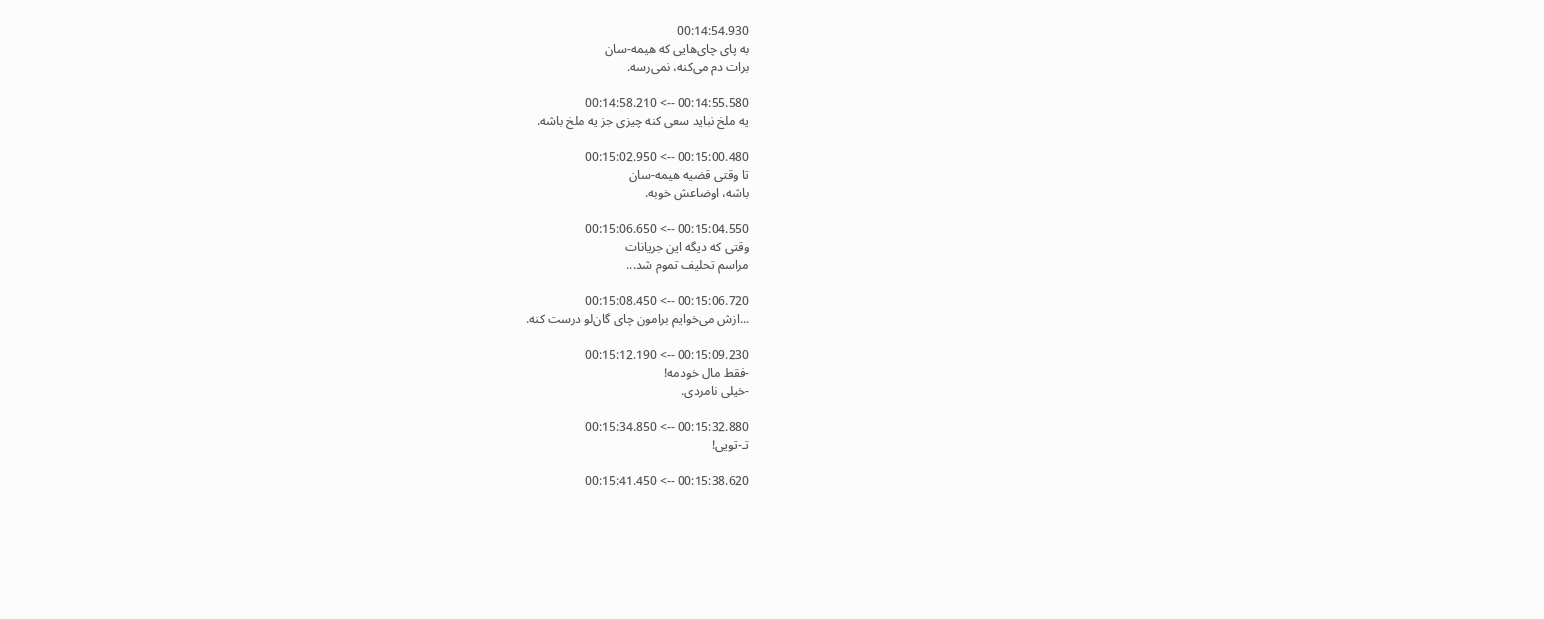00:14:54.930
به پای چای‌هایی که هیمه-سان
برات دم می‌کنه، نمی‌رسه.

00:14:55.580 --> 00:14:58.210
یه ملخ نباید سعی کنه چیزی جز یه ملخ باشه.

00:15:00.480 --> 00:15:02.950
تا وقتی قضیه هیمه-سان
باشه، اوضاعش خوبه.

00:15:04.550 --> 00:15:06.650
وقتی که دیگه این جریانات
مراسم تحلیف تموم شد...

00:15:06.720 --> 00:15:08.450
...ازش می‌خوایم برامون چای گان‌لو درست کنه.

00:15:09.230 --> 00:15:12.190
-فقط مال خودمه!
-خیلی نامردی.

00:15:32.880 --> 00:15:34.850
تـ-تویی!

00:15:38.620 --> 00:15:41.450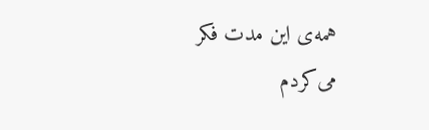همه‌ی این مدت فکر می‌کردم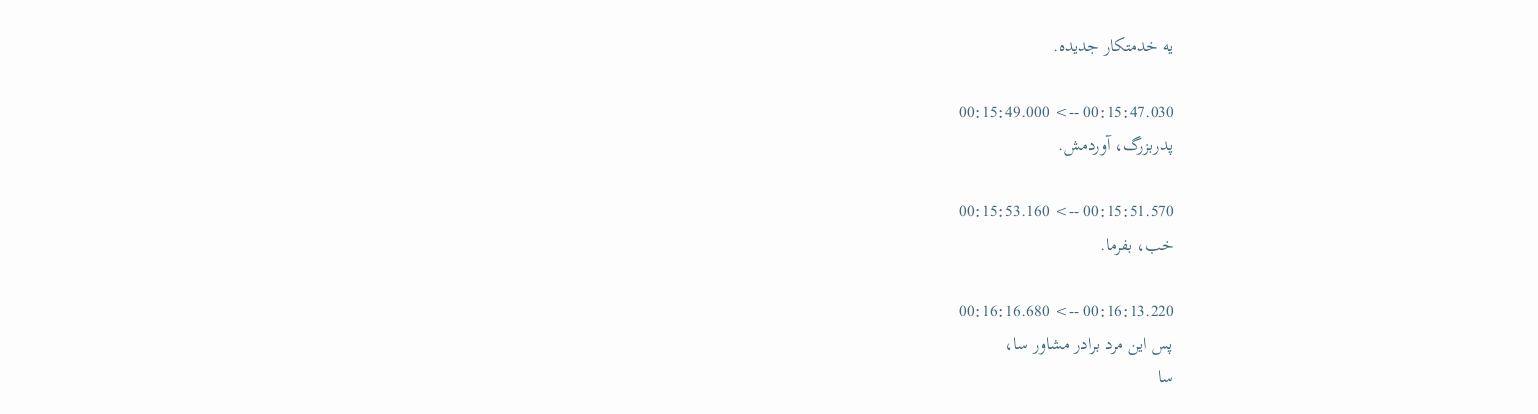یه خدمتکار جدیده.

00:15:47.030 --> 00:15:49.000
پدربزرگ، آوردمش.

00:15:51.570 --> 00:15:53.160
خب، بفرما.

00:16:13.220 --> 00:16:16.680
پس این مرد برادر مشاور سا،
سا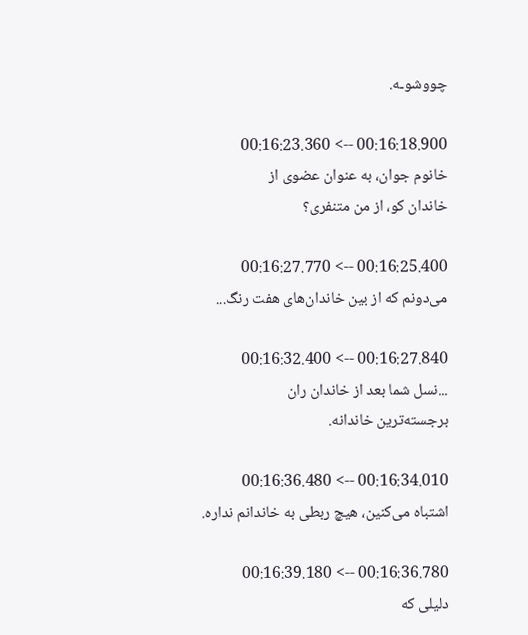چووشو‌ـه.

00:16:18.900 --> 00:16:23.360
خانوم جوان، به عنوان عضوی از
خاندان کو، از من متنفری؟

00:16:25.400 --> 00:16:27.770
می‌دونم که از بین خاندان‌های هفت رنگ...

00:16:27.840 --> 00:16:32.400
...نسل شما بعد از خاندان ران
برجسته‌ترین خاندانه.

00:16:34.010 --> 00:16:36.480
اشتباه می‌کنین، هیچ ربطی به خاندانم نداره.

00:16:36.780 --> 00:16:39.180
دلیلی که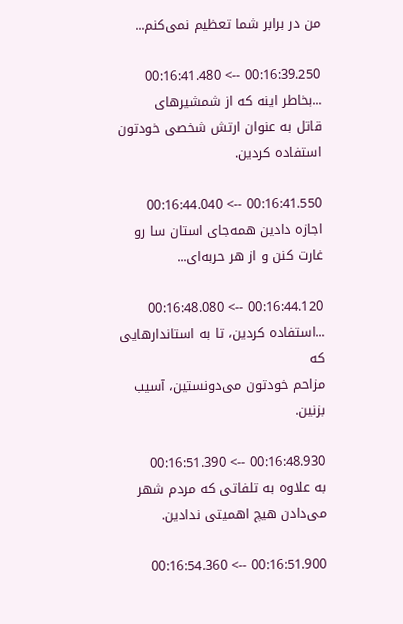من در برابر شما تعظیم نمی‌کنم...

00:16:39.250 --> 00:16:41.480
...بخاطر اینه که از شمشیرهای
قاتل به عنوان ارتش شخصی خودتون استفاده کردین.

00:16:41.550 --> 00:16:44.040
اجازه دادین همه‌جای استان سا رو
غارت کنن و از هر حربه‌ای...

00:16:44.120 --> 00:16:48.080
...استفاده کردین، تا به استاندارهایی که
مزاحم خودتون می‌دونستین، آسیب بزنین.

00:16:48.930 --> 00:16:51.390
به علاوه به تلفاتی که مردم شهر
می‌دادن هیچ اهمیتی ندادین.

00:16:51.900 --> 00:16:54.360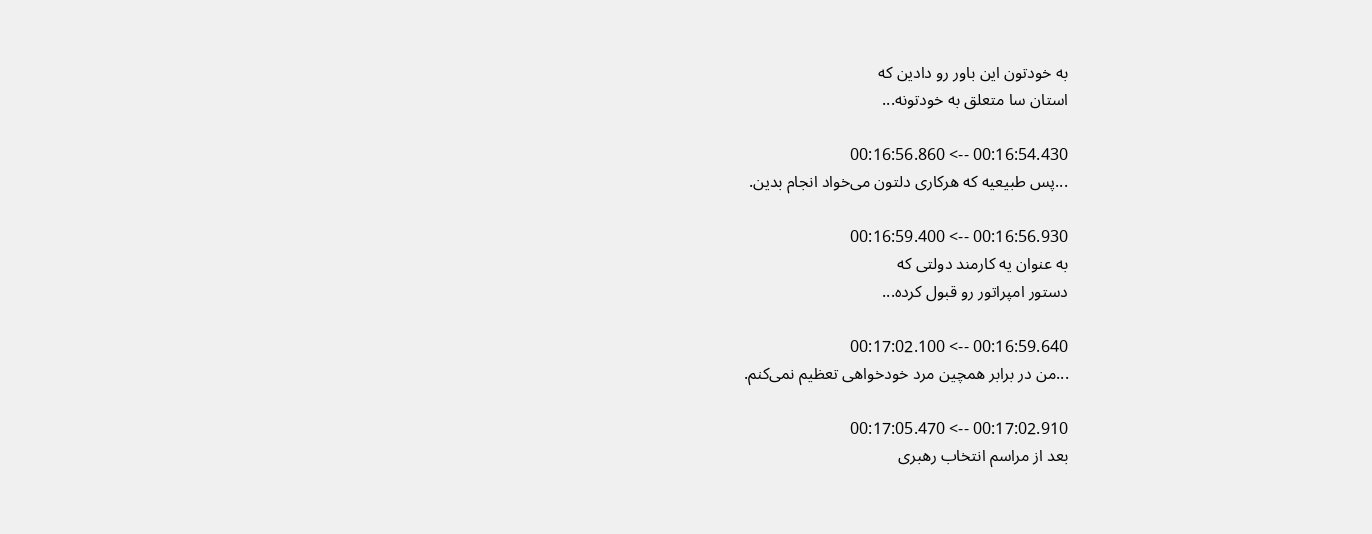به خودتون این باور رو دادین که
استان سا متعلق به خودتونه...

00:16:54.430 --> 00:16:56.860
...پس طبیعیه که هرکاری دلتون می‌خواد انجام بدین.

00:16:56.930 --> 00:16:59.400
به عنوان یه کارمند دولتی که
دستور امپراتور رو قبول کرده...

00:16:59.640 --> 00:17:02.100
...من در برابر همچین مرد خودخواهی تعظیم نمی‌کنم.

00:17:02.910 --> 00:17:05.470
بعد از مراسم انتخاب رهبری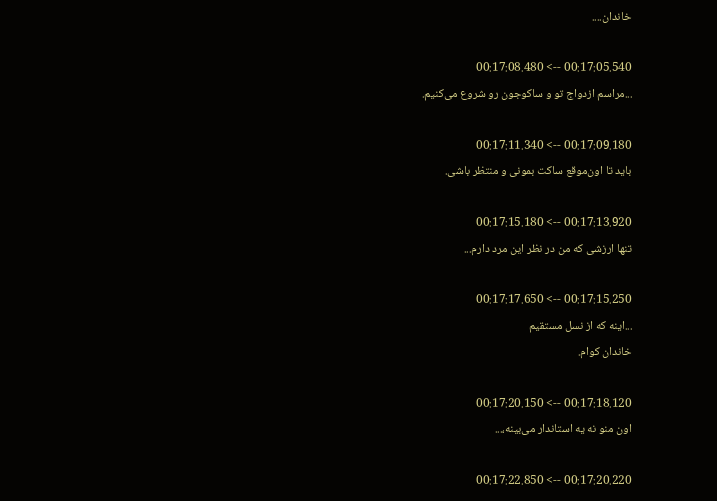خاندان....

00:17:05.540 --> 00:17:08.480
...مراسم ازدواج تو و ساکوجون رو شروع می‌کنیم.

00:17:09.180 --> 00:17:11.340
باید تا اون‌موقع ساکت بمونی و منتظر باشی.

00:17:13.920 --> 00:17:15.180
تنها ارزشی که من در نظر این مرد دارم...

00:17:15.250 --> 00:17:17.650
...اینه که از نسل مستقیم
خاندان کو‌ام.

00:17:18.120 --> 00:17:20.150
اون منو نه یه استاندار می‌بینه،...

00:17:20.220 --> 00:17:22.850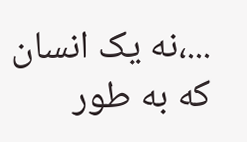...،نه یک انسان که به طور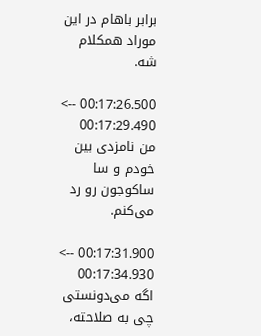برابر باهام در این موراد همکلام شه.

00:17:26.500 --> 00:17:29.490
من نامزدی بین خودم و سا ساکوجون رو رد می‌کنم.

00:17:31.900 --> 00:17:34.930
اگه می‌دونستی چی به صلاحته،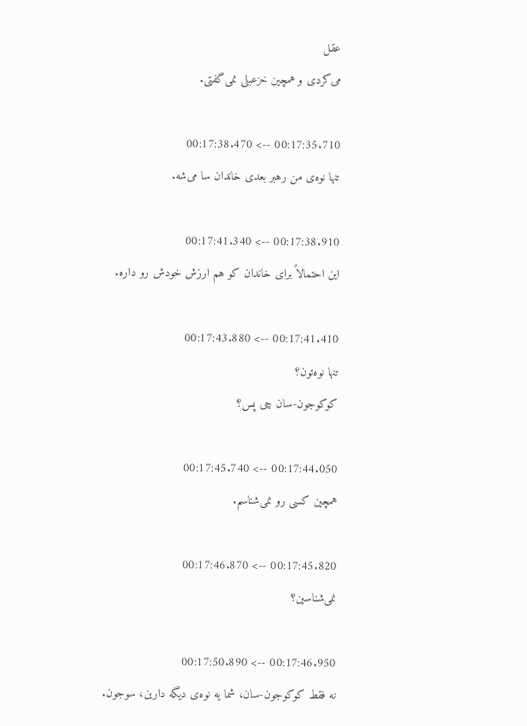عقل
می‌کردی و همچین خزعبلی نمی‌گفتی.

00:17:35.710 --> 00:17:38.470
تنها نوه‌ی من رهبر بعدی خاندان سا می‌شه.

00:17:38.910 --> 00:17:41.340
این احتمالاً برای خاندان کو هم ارزش خودش رو داره.

00:17:41.410 --> 00:17:43.880
تنها نوه‌تون؟
کوکوجون-سان چی پس؟

00:17:44.050 --> 00:17:45.740
همچین کسی رو نمی‌شناسم.

00:17:45.820 --> 00:17:46.870
نمی‌شناسین؟

00:17:46.950 --> 00:17:50.890
نه فقط کوکوجون-سان، شما یه نوه‌ی دیگه دارین، سوجون.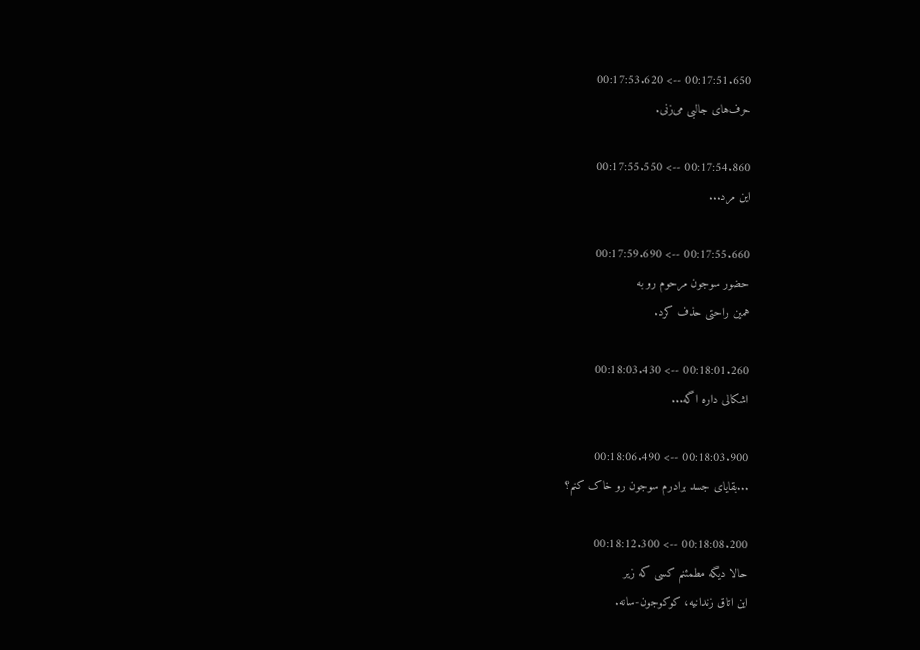00:17:51.650 --> 00:17:53.620
حرف‌های جالبی می‌زنی.

00:17:54.860 --> 00:17:55.550
این مرد...

00:17:55.660 --> 00:17:59.690
حضور سوجون مرحوم رو به
همین راحتی حذف کرد.

00:18:01.260 --> 00:18:03.430
اشکالی داره اگه...

00:18:03.900 --> 00:18:06.490
...بقایای جسد برادرم سوجون رو خاک کنم؟

00:18:08.200 --> 00:18:12.300
حالا دیگه مطمئنم کسی که زیر
این اتاق زندانیه، کوکوجون-سانه.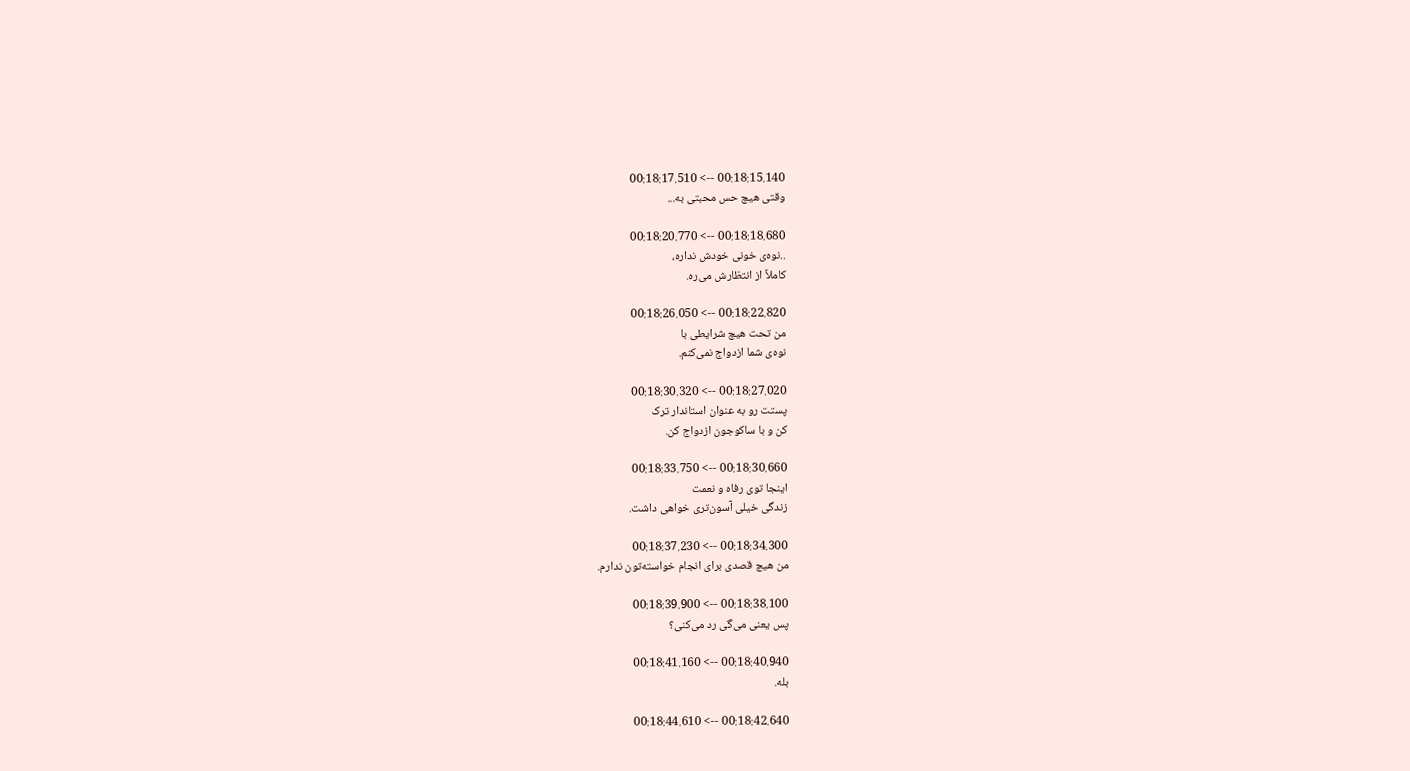00:18:15.140 --> 00:18:17.510
وقتی هیچ حس محبتی به...

00:18:18.680 --> 00:18:20.770
..نوه‌ی خونی خودش نداره،
کاملاً از انتظارش می‌ره.

00:18:22.820 --> 00:18:26.050
من تحت هیچ شرایطی با
نوه‌ی شما ازدواج نمی‌کنم.

00:18:27.020 --> 00:18:30.320
پستت رو به عنوان استاندار ترک
کن و با ساکوجون ازدواج کن.

00:18:30.660 --> 00:18:33.750
اینجا توی رفاه و نعمت
زندگی خیلی آسون‌تری خواهی داشت.

00:18:34.300 --> 00:18:37.230
من هیچ قصدی برای انجام خواسته‌تون ندارم.

00:18:38.100 --> 00:18:39.900
پس یعنی می‌گی رد می‌کنی؟

00:18:40.940 --> 00:18:41.160
بله.

00:18:42.640 --> 00:18:44.610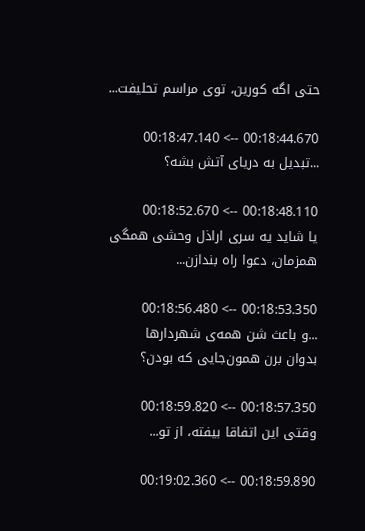حتی اگه کورین، توی مراسم تحلیفت...

00:18:44.670 --> 00:18:47.140
...تبدیل به دریای آتش بشه؟

00:18:48.110 --> 00:18:52.670
یا شاید یه سری اراذل وحشی همگی
همزمان، دعوا راه بندازن...

00:18:53.350 --> 00:18:56.480
...و باعث شن همه‌ی شهردارها
بدوان برن همون‌جایی که بودن؟

00:18:57.350 --> 00:18:59.820
وقتی این اتفاقا بیفته، از تو...

00:18:59.890 --> 00:19:02.360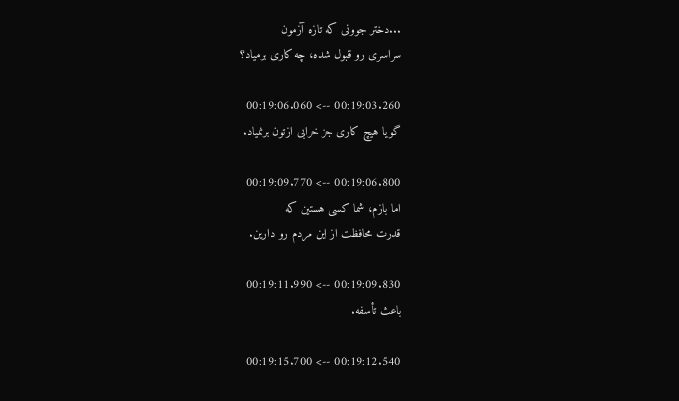...دختر جوونی که تازه آزمون
سراسری رو قبول شده، چه کاری برمیاد؟

00:19:03.260 --> 00:19:06.060
گویا هیچ کاری جز خرابی ازتون برنمیاد.

00:19:06.800 --> 00:19:09.770
اما بازم، شما کسی هستین که
قدرت محافظت از این مردم رو دارین.

00:19:09.830 --> 00:19:11.990
باعث تأسفه.

00:19:12.540 --> 00:19:15.700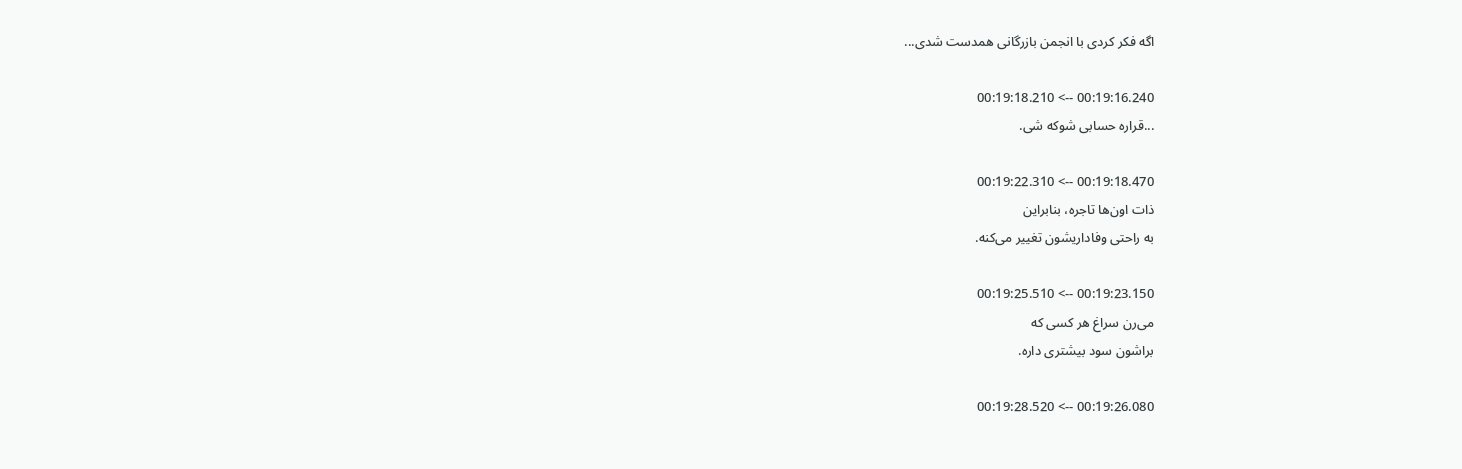اگه فکر کردی با انجمن بازرگانی همدست شدی...

00:19:16.240 --> 00:19:18.210
...قراره حسابی شوکه شی.

00:19:18.470 --> 00:19:22.310
ذات اون‌ها تاجره، بنابراین
به راحتی وفاداریشون تغییر می‌کنه.

00:19:23.150 --> 00:19:25.510
می‌رن سراغ هر کسی که
براشون سود بیشتری داره.

00:19:26.080 --> 00:19:28.520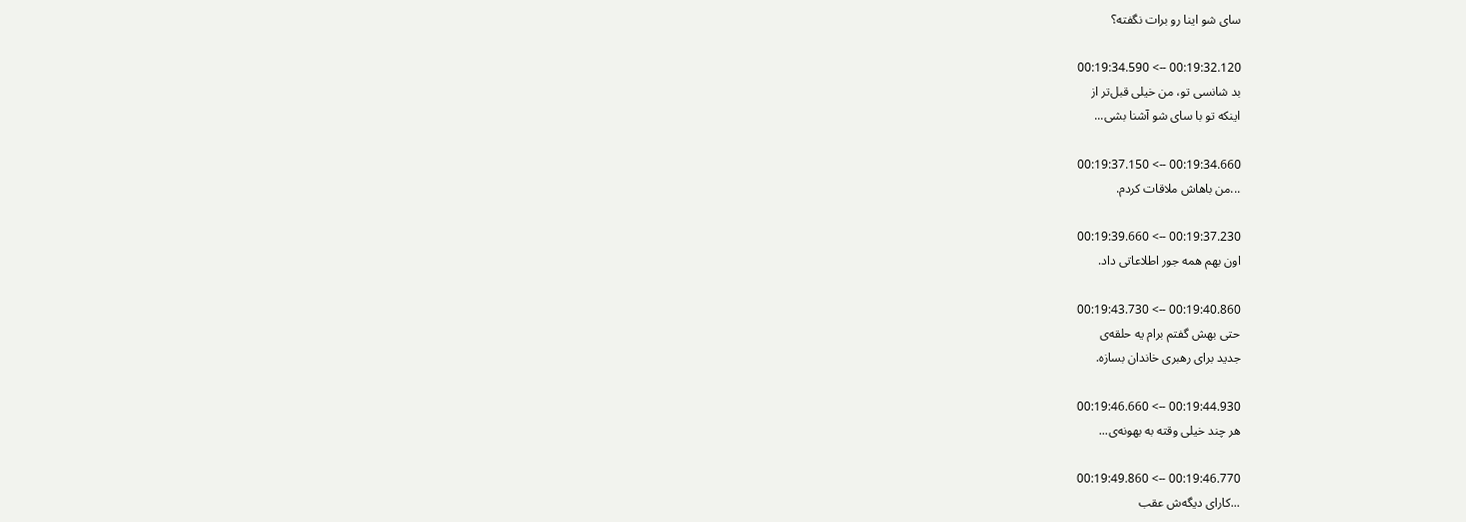سای شو اینا رو برات نگفته؟

00:19:32.120 --> 00:19:34.590
بد شانسی تو، من خیلی قبل‌تر از
اینکه تو با سای شو آشنا بشی...

00:19:34.660 --> 00:19:37.150
...من باهاش ملاقات کردم.

00:19:37.230 --> 00:19:39.660
اون بهم همه جور اطلاعاتی داد.

00:19:40.860 --> 00:19:43.730
حتی بهش گفتم برام یه حلقه‌ی
جدید برای رهبری خاندان بسازه.

00:19:44.930 --> 00:19:46.660
هر چند خیلی وقته به بهونه‌ی...

00:19:46.770 --> 00:19:49.860
...کارای دیگه‌ش عقب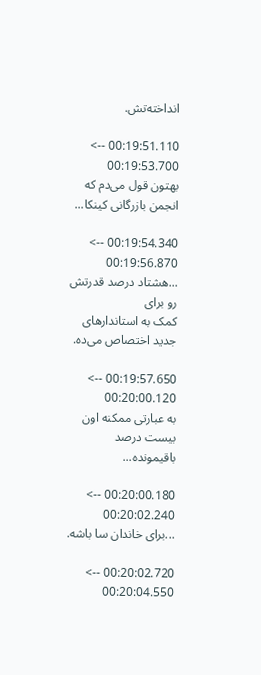انداخته‌تش.

00:19:51.110 --> 00:19:53.700
بهتون قول می‌دم که انجمن بازرگانی کینکا...

00:19:54.340 --> 00:19:56.870
...هشتاد درصد قدرتش رو برای
کمک به استاندارهای جدید اختصاص می‌ده.

00:19:57.650 --> 00:20:00.120
به عبارتی ممکنه اون بیست درصد باقیمونده...

00:20:00.180 --> 00:20:02.240
...برای خاندان سا باشه.

00:20:02.720 --> 00:20:04.550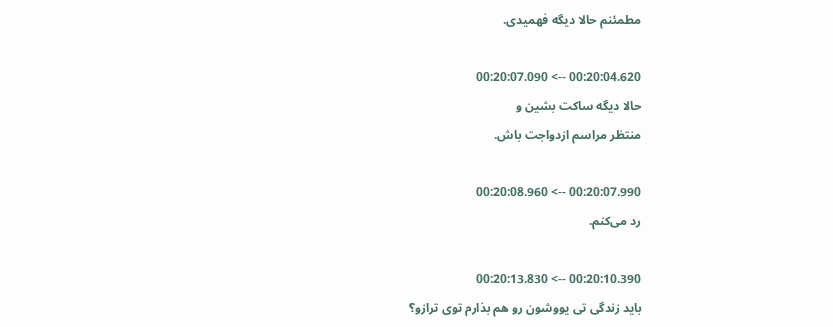مطمئنم حالا دیگه فهمیدی.

00:20:04.620 --> 00:20:07.090
حالا دیگه ساکت بشین و
منتظر مراسم ازدواجت باش.

00:20:07.990 --> 00:20:08.960
رد می‌کنم.

00:20:10.390 --> 00:20:13.830
باید زندگی تی یووشون رو هم بذارم توی ترازو؟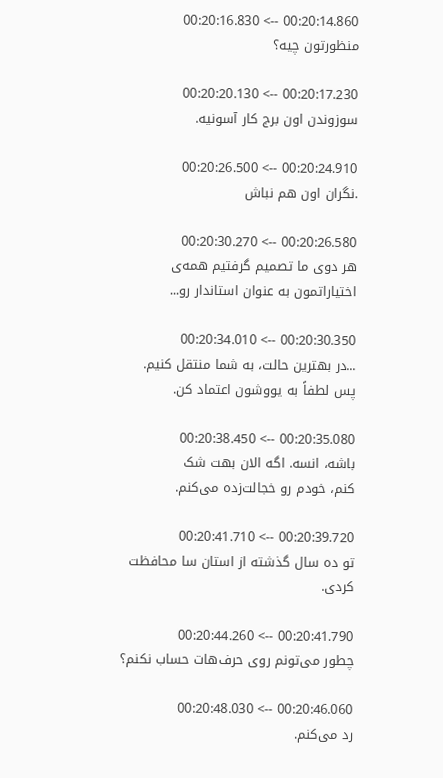00:20:14.860 --> 00:20:16.830
منظورتون چیه؟

00:20:17.230 --> 00:20:20.130
سوزوندن اون برج کار آسونیه.

00:20:24.910 --> 00:20:26.500
.نگران اون هم نباش

00:20:26.580 --> 00:20:30.270
هر دوی ما تصمیم گرفتیم همه‌ی
اختیاراتمون به عنوان استاندار رو...

00:20:30.350 --> 00:20:34.010
...در بهترین حالت، به شما منتقل کنیم.
پس لطفاً به یووشون اعتماد کن.

00:20:35.080 --> 00:20:38.450
باشه، انسه. اگه الان بهت شک
کنم، خودم رو خجالت‌زده می‌کنم.

00:20:39.720 --> 00:20:41.710
تو ده سال گذشته از استان سا محافظت کردی.

00:20:41.790 --> 00:20:44.260
چطور می‌تونم روی حرف‌هات حساب نکنم؟

00:20:46.060 --> 00:20:48.030
رد می‌کنم.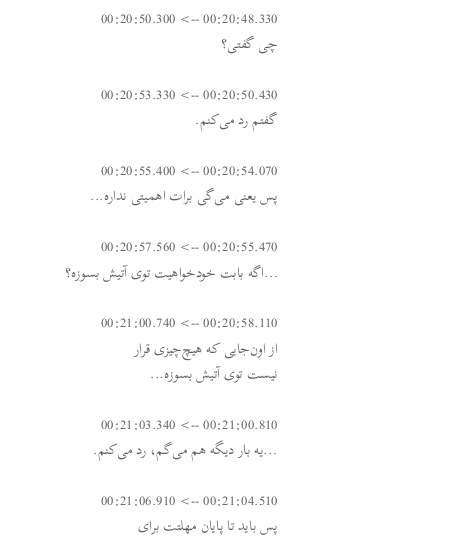00:20:48.330 --> 00:20:50.300
چی گفتی؟

00:20:50.430 --> 00:20:53.330
گفتم رد می‌کنم.

00:20:54.070 --> 00:20:55.400
پس یعنی می‌گی برات اهمیتی نداره...

00:20:55.470 --> 00:20:57.560
...اگه بابت خودخواهیت توی آتیش بسوزه؟

00:20:58.110 --> 00:21:00.740
از اون‌جایی که هیچ‌چیزی قرار
نیست توی آتیش بسوزه...

00:21:00.810 --> 00:21:03.340
...یه بار دیگه هم می‌گم، رد می‌کنم.

00:21:04.510 --> 00:21:06.910
پس باید تا پایان مهلتت برای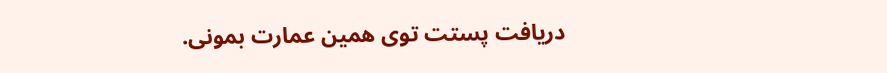دریافت پستت توی همین عمارت بمونی.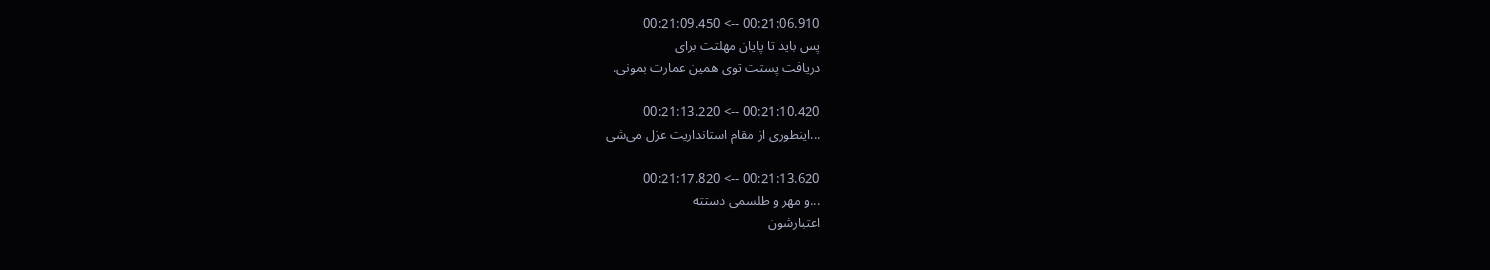00:21:06.910 --> 00:21:09.450
پس باید تا پایان مهلتت برای
دریافت پستت توی همین عمارت بمونی.

00:21:10.420 --> 00:21:13.220
...اینطوری از مقام استانداریت عزل می‌شی

00:21:13.620 --> 00:21:17.820
...و مهر و طلسمی دستته
اعتبارشون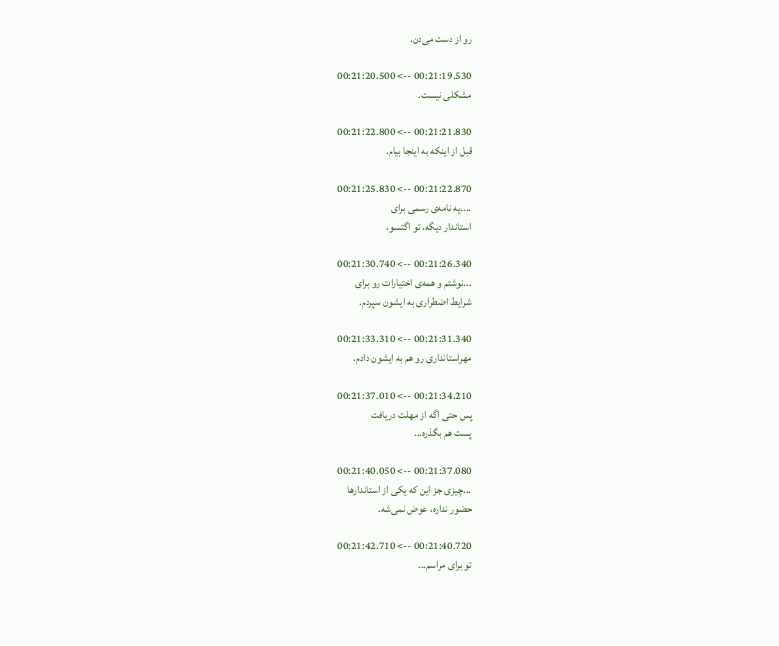رو از دست می‌دن.

00:21:19.530 --> 00:21:20.500
مشکلی نیست.

00:21:21.830 --> 00:21:22.800
قبل از اینکه به اینجا بیام.

00:21:22.870 --> 00:21:25.830
....یه نامه‌ی رسمی برای
استاندار دیگه، تو اگتسو،

00:21:26.340 --> 00:21:30.740
...نوشتم و همه‌ی اختیارات رو برای
شرایط اضطراری به ایشون سپردم.

00:21:31.340 --> 00:21:33.310
مهراستانداری رو هم به ایشون دادم.

00:21:34.210 --> 00:21:37.010
پس حتی اگه از مهلت دریافت
پست هم بگذره...

00:21:37.080 --> 00:21:40.050
...چیزی جز این که یکی از استاندارها
حضور نداره، عوض نمی‌شه.

00:21:40.720 --> 00:21:42.710
تو برای مراسم...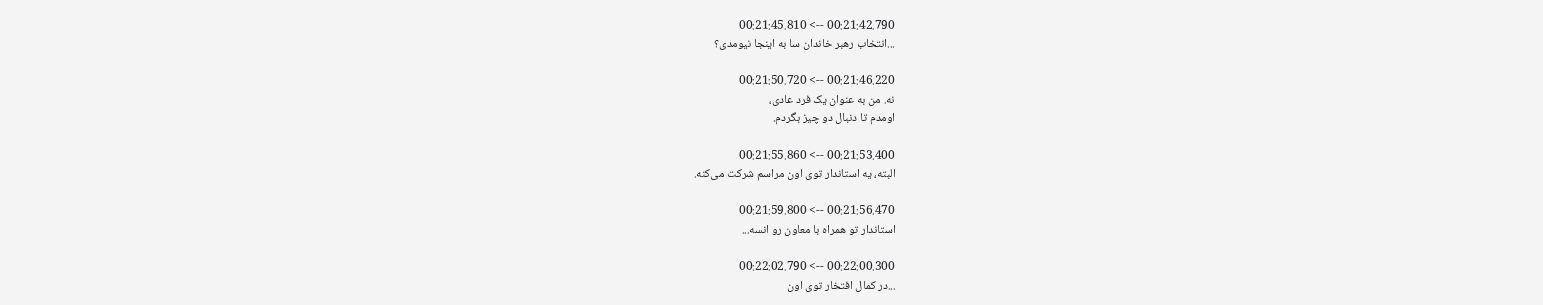00:21:42.790 --> 00:21:45.810
...انتخاب رهبر خاندان سا به اینجا نیومدی؟

00:21:46.220 --> 00:21:50.720
نه. من به عنوان یک فرد عادی،
اومدم تا دنبال دو چیز بگردم.

00:21:53.400 --> 00:21:55.860
البته، یه استاندار توی اون مراسم شرکت می‌کنه.

00:21:56.470 --> 00:21:59.800
استاندار تو همراه با معاون رو انسه...

00:22:00.300 --> 00:22:02.790
...در کمال افتخار توی اون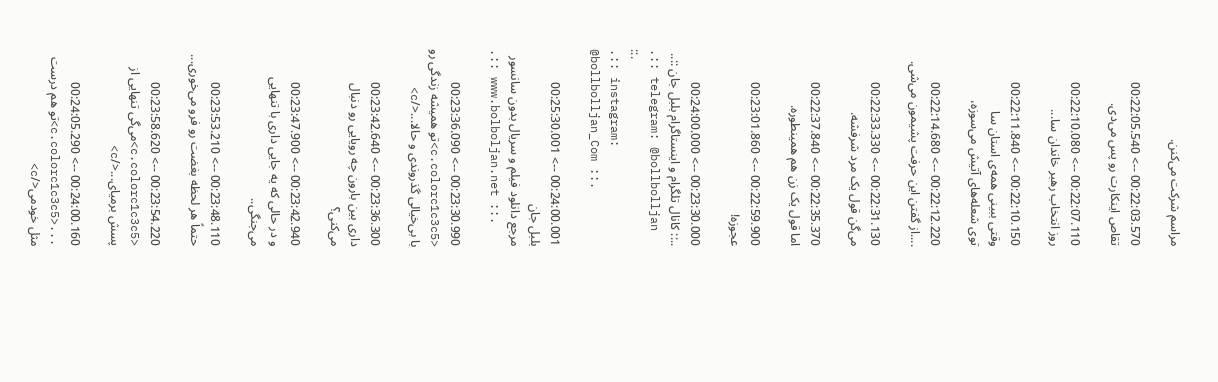مراسم شرکت می‌کنن.

00:22:03.570 --> 00:22:05.540
تقاص اینکارت رو پس می‌دی.

00:22:07.110 --> 00:22:10.080
روز انتخاب رهبر خاندان سا...

00:22:10.150 --> 00:22:11.840
وقتی ببینی همه‌ی استان سا
توی شعله‌های آتیش می‌سوزه،

00:22:12.220 --> 00:22:14.680
....از گفتن این حرفت پشیمون می‌شی.

00:22:31.130 --> 00:22:33.330
می‌گن قول یک مرد شرفشه.

00:22:35.370 --> 00:22:37.840
اما قول یک زن هم همینطوره.

00:22:59.900 --> 00:23:01.860
عجوزه!

00:23:30.000 --> 00:24:00.000
..:: کانال تلگرام و اینستاگرام بلبل جان ::..
.:: telegram: @bollbolljan ::.
.:: instagram: @bollbolljan_Com ::.

00:24:00.001 --> 00:25:30.001
بلبل جان
مرجع دانلود فيلم و سريال بدون سانسور
.:: www.bolboljan.net ::.

00:23:30.990 --> 00:23:36.090
<c.colorc1c3c5>تو همیشه زندگی رو با بی‌خیالی گذروندی و حالا...</c>

00:23:36.300 --> 00:23:42.640
داری بین بارون چه رویایی رو دنبال می‌کنی؟

00:23:42.940 --> 00:23:47.900
و در حالی که یه جایی داری با تنهایی می‌جنگی..

00:23:48.110 --> 00:23:53.210
حتماً هر لحظه بغضت رو فرو می‌خوری...

00:23:54.220 --> 00:23:58.620
<c.colorc1c3c5>می‌گی تنهایی از پسش برمیای...</c>

00:24:00.160 --> 00:24:05.290
...<c.colorc1c3c5>تو هم درست مثل خودمی</c>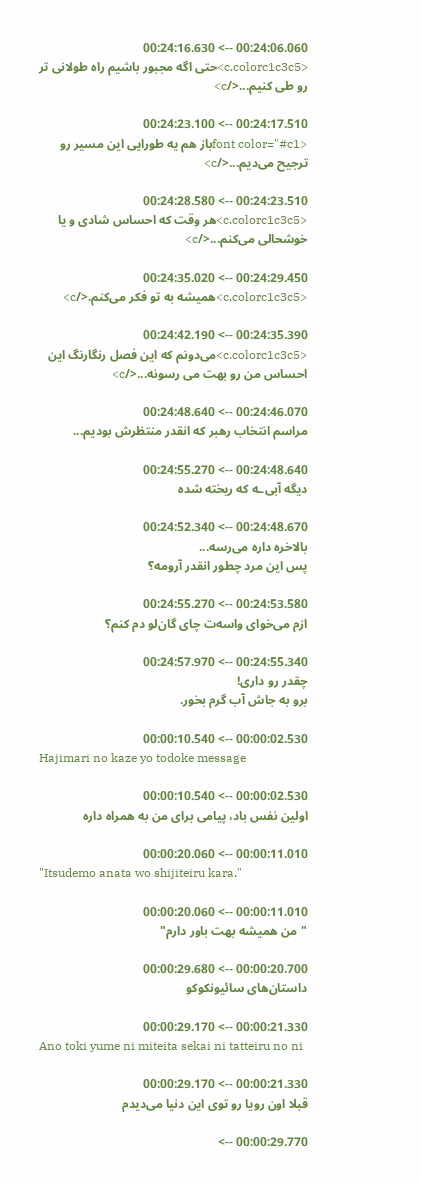00:24:06.060 --> 00:24:16.630
<c.colorc1c3c5>حتی اگه مجبور باشیم راه طولانی تر رو طی کنیم...</c>

00:24:17.510 --> 00:24:23.100
<font color="#c1باز هم یه طورایی این مسیر رو ترجیح می‌دیم...</c>

00:24:23.510 --> 00:24:28.580
<c.colorc1c3c5>هر وقت که احساس شادی و یا خوشحالی می‌کنم...</c>

00:24:29.450 --> 00:24:35.020
<c.colorc1c3c5>همیشه به تو فکر می‌کنم.</c>

00:24:35.390 --> 00:24:42.190
<c.colorc1c3c5>می‌دونم که این فصل رنگارنگ این احساس من رو بهت می رسونه...</c>

00:24:46.070 --> 00:24:48.640
مراسم انتخاب رهبر که انقدر منتظرش بودیم...

00:24:48.640 --> 00:24:55.270
دیگه آبی‌ـه که ریخته شده

00:24:48.670 --> 00:24:52.340
بالاخره داره می‌رسه...
پس این مرد چطور انقدر آرومه؟

00:24:53.580 --> 00:24:55.270
ازم می‌خوای واسه‌ت چای گان‌لو دم کنم؟

00:24:55.340 --> 00:24:57.970
چقدر رو داری!
برو به جاش آب گرم بخور.

00:00:02.530 --> 00:00:10.540
Hajimari no kaze yo todoke message

00:00:02.530 --> 00:00:10.540
اولین نفس باد، پیامی برای من به همراه داره

00:00:11.010 --> 00:00:20.060
"Itsudemo anata wo shijiteiru kara."

00:00:11.010 --> 00:00:20.060
"من همیشه بهت باور دارم"

00:00:20.700 --> 00:00:29.680
داستان‌های سائیونکوکو

00:00:21.330 --> 00:00:29.170
Ano toki yume ni miteita sekai ni tatteiru no ni

00:00:21.330 --> 00:00:29.170
قبلا اون رویا رو توی این دنیا می‌دیدم

00:00:29.770 -->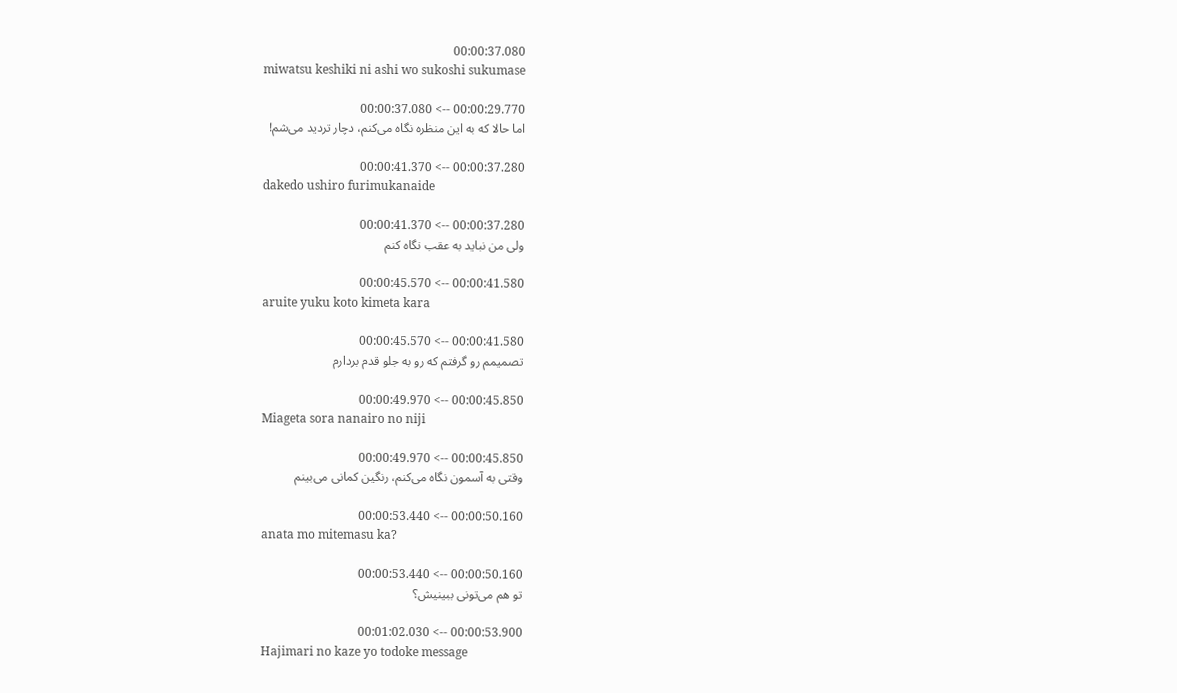00:00:37.080
miwatsu keshiki ni ashi wo sukoshi sukumase

00:00:29.770 --> 00:00:37.080
اما حالا که به ‌این منظره نگاه می‌کنم، دچار تردید می‌شم!

00:00:37.280 --> 00:00:41.370
dakedo ushiro furimukanaide

00:00:37.280 --> 00:00:41.370
ولی من نباید به عقب نگاه کنم

00:00:41.580 --> 00:00:45.570
aruite yuku koto kimeta kara

00:00:41.580 --> 00:00:45.570
تصمیمم رو گرفتم که رو به جلو قدم بردارم

00:00:45.850 --> 00:00:49.970
Miageta sora nanairo no niji

00:00:45.850 --> 00:00:49.970
وقتی به آسمون نگاه می‌کنم، رنگین کمانی می‌بینم

00:00:50.160 --> 00:00:53.440
anata mo mitemasu ka?

00:00:50.160 --> 00:00:53.440
تو هم می‌تونی ببینیش؟

00:00:53.900 --> 00:01:02.030
Hajimari no kaze yo todoke message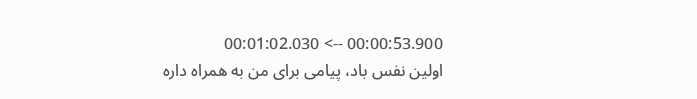00:00:53.900 --> 00:01:02.030
اولین نفس باد، پیامی برای من به همراه داره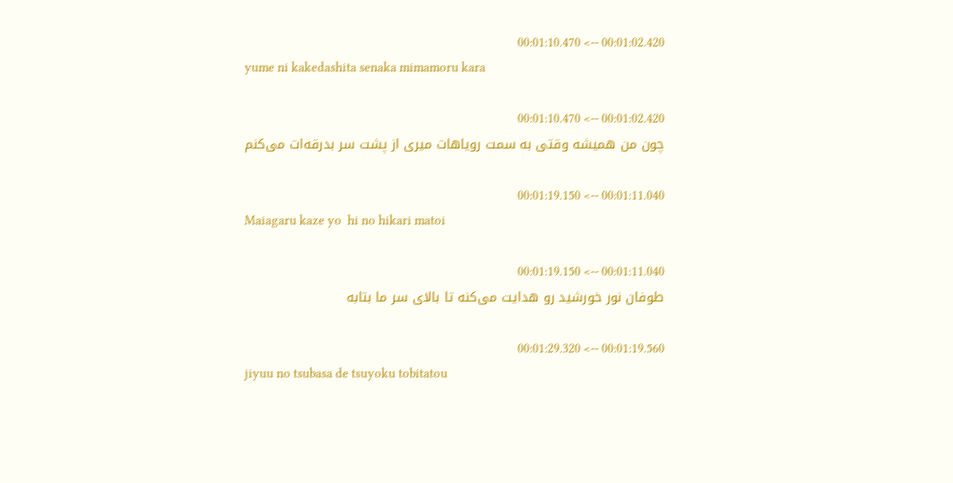00:01:02.420 --> 00:01:10.470
yume ni kakedashita senaka mimamoru kara

00:01:02.420 --> 00:01:10.470
چون من همیشه وقتی به سمت رویاهات میری از پشت سر بدرقه‌ات می‌کنم

00:01:11.040 --> 00:01:19.150
Maiagaru kaze yo  hi no hikari matoi

00:01:11.040 --> 00:01:19.150
طوفان نور خورشید رو هدایت می‌کنه تا بالای سر ما بتابه

00:01:19.560 --> 00:01:29.320
jiyuu no tsubasa de tsuyoku tobitatou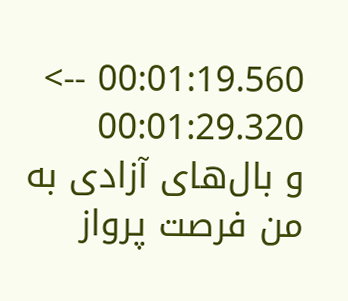00:01:19.560 --> 00:01:29.320
و بال‌های آزادی به من فرصت پرواز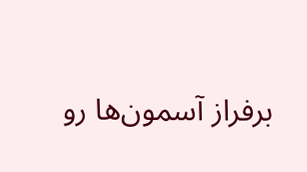برفراز آسمون‌ها رو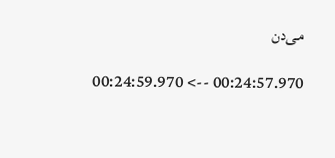می‌دن

00:24:57.970 --> 00:24:59.970